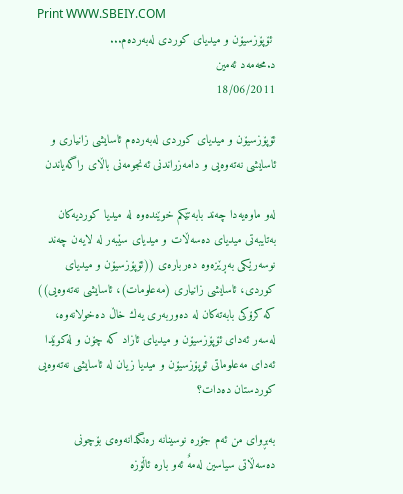Print WWW.SBEIY.COM
 ئۆپۆزسیۆن و میدیای‌ كوردی‌ له‌به‌رده‌م...
د.محه‌مه‌د ئه‌مین
18/06/2011

ئۆپۆزسیۆن و میدیای‌ كوردی‌ له‌به‌رده‌م ئاسایشی‌ زانیاری‌ و ئاسایشی‌ نه‌ته‌وه‌یی‌ و دامه‌زراندنی‌ ئه‌نجومه‌نی‌ باڵای‌ راگه‌یاندن

له‌و ماوه‌یه‌دا چه‌ند بابه‌تێكم خوێنده‌وه‌ له‌ میدیا كوردیه‌كان به‌تایبه‌تی‌ میدیای‌ ده‌سه‌ڵات و میدیای‌ سێبه‌ر له‌ لایه‌ن چه‌ند نوسه‌رێكی‌ به‌ڕێزه‌وه‌ ده‌رباره‌ی‌ ((ئۆپۆزسیۆن و میدیای‌ كوردی‌، ئاسایشی‌ زانیاری‌ (مه‌علومات)، ئاسایشی‌ نه‌ته‌وه‌یی‌)) كه‌ كرۆكی‌ بابه‌ته‌كان له‌ ده‌وربه‌ری‌ یه‌ك خاڵ ده‌خولانه‌وه‌، له‌سه‌ر ئه‌دای‌ ئۆپۆزسیۆن و میدیای‌ ئازاد كه‌ چۆن و له‌كوێدا ئه‌دای‌ مه‌علوماتی‌ ئوپۆزسیۆن و میدیا زیان له‌ ئاسایشی‌ نه‌ته‌وه‌یی‌ كوردستان ده‌دات؟

به‌بڕوای‌ من ئه‌م جۆره‌ نوسینانه‌ ره‌نگدانه‌وه‌ی‌ بۆچونی‌ ده‌سه‌ڵاتی‌ سیاسین له‌مه‌ٌ ئه‌و باره‌ ئاڵۆزه‌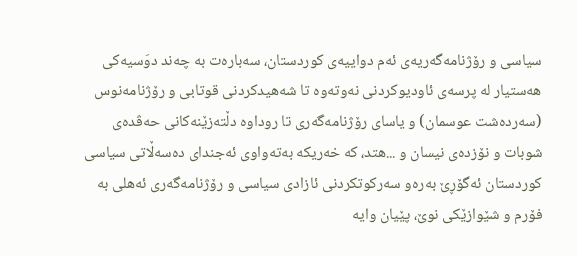سیاسی‌ و رۆژنامه‌گه‌ریه‌ی‌ ئه‌م دواییه‌ی‌ كوردستان، سه‌باره‌ت به‌ چه‌ند دوَسیه‌كی‌ هه‌ستیار له‌ پرسه‌ی‌ ئاودیوكردنی‌ نه‌وته‌وه‌ تا شه‌هیدكردنی‌ قوتابی‌ و رۆژنامه‌نوس (سه‌رده‌شت عوسمان) و یاسای‌ رۆژنامه‌گه‌ری‌ تا روداوه‌ دڵته‌زێنه‌كانی‌ حه‌ڤده‌ی‌ شوبات و نۆزده‌ی‌ نیسان و ...هتد، كه‌ خه‌ریكه‌ به‌ته‌واوی‌ ئه‌جندای‌ ده‌سه‌ڵاتی‌ سیاسی‌ كوردستان ئه‌گۆڕێ‌ به‌ره‌و سه‌ركوتكردنی‌ ئازادی‌ سیاسی‌ و رۆژنامه‌گه‌ری‌ ئه‌هلی‌ به‌ فۆرم و شێوازێكی‌ نوێ‌، پێیان وایه‌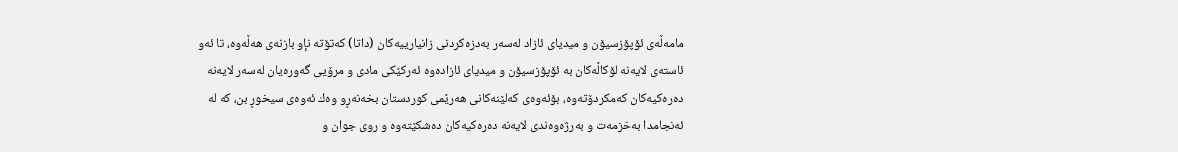مامه‌ڵه‌ی‌ ئۆپۆزسیۆن و میدیای‌ ئازاد له‌سه‌ر به‌دزه‌كردنی‌ زانیارییه‌كان (داتا) كه‌تۆته‌ نإو بازنه‌ی‌ هه‌ڵه‌وه‌، تا ئه‌و ئاسته‌ی‌ لایه‌نه‌ لۆكاڵه‌كان به‌ ئۆپۆزسیۆن و میدیای‌ ئازاده‌وه‌ ئه‌ركێكی‌ مادی‌ و مرۆیی‌ گه‌وره‌یان له‌سه‌ر لایه‌نه‌ ده‌ره‌كیه‌كان كه‌مكردۆته‌وه‌، بۆئه‌وه‌ی‌ كه‌لێنه‌كانی‌ هه‌رێمی‌ كوردستان بخه‌نه‌ڕو وه‌ك ئه‌وه‌ی‌ سیخوڕ بن، كه‌ له‌ ئه‌نجامدا به‌خزمه‌ت و به‌رژه‌وه‌ندی‌ لایه‌نه‌ ده‌ره‌كیه‌كان ده‌شكێته‌وه‌ و روی‌ جوان و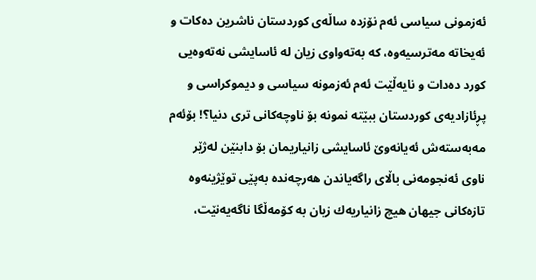ئه‌زمونی‌ سیاسی‌ ئه‌م نۆزده‌ ساڵه‌ی‌ كوردستان ناشرین ده‌كات و ئه‌یخاته‌ مه‌ترسیه‌وه‌، كه‌ به‌ته‌واوی‌ زیان له‌ ئاسایشی‌ نه‌ته‌وه‌یی‌ كورد ده‌دات و نایه‌ڵێت ئه‌م ئه‌زمونه‌ سیاسی و دیموكراسی‌ و پڕئازادیه‌ی‌ كوردستان ببێته‌ نمونه‌ بۆ ناوچه‌كانی‌ تری‌ دنیا؟! بۆئه‌م مه‌به‌سته‌ش ئه‌یانه‌وێ‌ ئاسایشی‌ زانیاریمان بۆ دابنێن له‌ژێر ناوی‌ ئه‌نجومه‌نی‌ باڵای‌ راگه‌یاندن هه‌رچه‌نده‌ به‌پێی‌ توێژینه‌وه‌ تازه‌كانی‌ جیهان هیچ زانیاریه‌ك زیان به‌ كۆمه‌ڵگا ناگه‌یه‌نێت،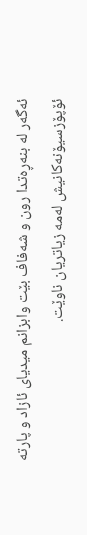ئه‌گه‌ر له‌ بنه‌ڕه‌تدا رون و شه‌فاف بێت وابزانم میدیای‌ ئازاد و پارته‌ ئۆپۆزسیۆنه‌كانیش له‌مه‌ زیاتریان ناوێت.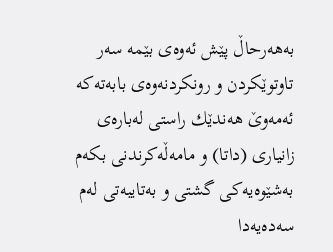به‌هه‌رحاڵ پێش ئه‌وه‌ی‌ بێمه‌ سه‌ر تاوتوێكردن و رونكردنه‌وه‌ی‌ بابه‌ته‌كه‌ ئه‌مه‌وێ‌ هه‌ندێك راستی‌ له‌باره‌ی‌ زانیاری‌ (داتا) و مامه‌ڵه‌كرندنی‌ بكه‌م به‌شێوه‌یه‌كی‌ گشتی‌ و به‌تایبه‌تی‌ له‌م سه‌ده‌یه‌دا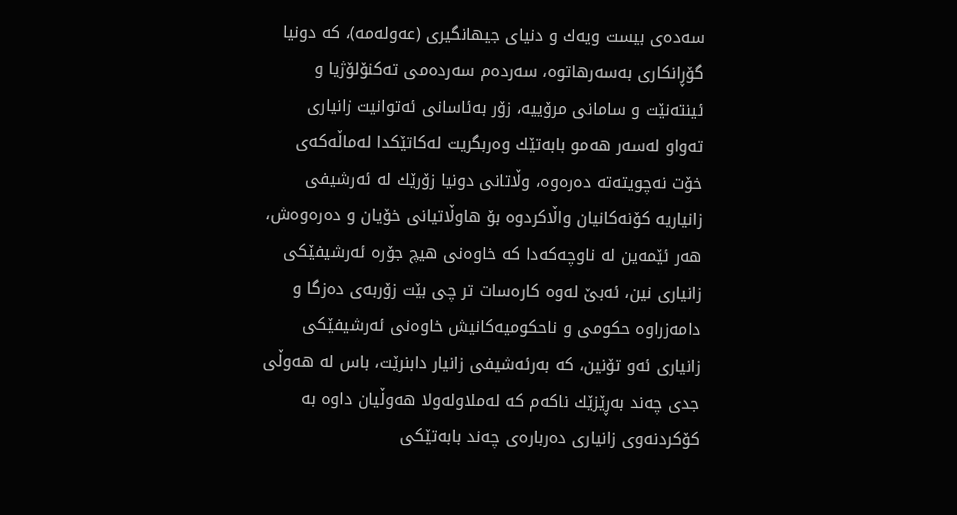سه‌ده‌ی‌ بیست ویه‌ك و دنیای‌ جیهانگیری‌ (عه‌وله‌مه‌)، كه‌ دونیا گۆڕانكاری‌ به‌سه‌رهاتوه‌، سه‌رده‌م سه‌رده‌می‌ ته‌كنۆلۆژیا و ئینته‌نێت و سامانی‌ مرۆییه‌، زۆر به‌ئاسانی‌ ئه‌توانیت زانیاری‌ ته‌واو له‌سه‌ر هه‌مو بابه‌تێك وه‌ربگریت له‌كاتێكدا له‌ماڵه‌كه‌ی‌ خۆت نه‌چویته‌ته‌ ده‌ره‌وه‌، وڵاتانی‌ دونیا زۆرێك له‌ ئه‌رشیفی‌ زانیاریه‌ كۆنه‌كانیان واڵاكردوه‌ بۆ هاوڵاتیانی‌ خۆیان و ده‌ره‌وه‌ش، هه‌ر ئێمه‌ین له‌ ناوچه‌كه‌دا كه‌ خاوه‌نی‌ هیچ جۆره‌ ئه‌رشیفێكی‌ زانیاری‌ نین، ئه‌بێ‌ له‌وه‌ كاره‌سات تر چی‌ بێت زۆربه‌ی‌ ده‌زگا و دامه‌زراوه‌ حكومی و ناحكومیه‌كانیش خاوه‌نی‌ ئه‌رشیفێكی‌ زانیاری ئه‌و تۆنین، كه‌ به‌رئه‌شیفی‌ زانیار دابنرێت، باس له‌ هه‌وڵی‌ جدی‌ چه‌ند به‌ڕێزێك ناكه‌م كه‌ له‌ملاوله‌ولا هه‌وڵیان داوه‌ به‌ كۆكردنه‌وی‌ زانیاری‌ ده‌رباره‌ی‌ چه‌ند بابه‌تێكی‌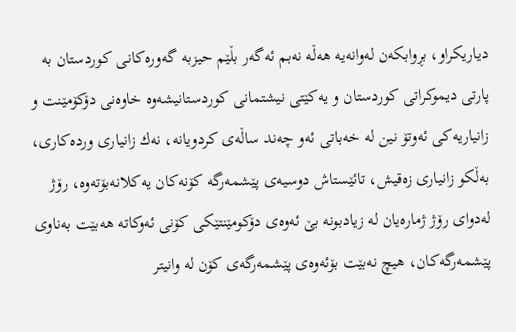دیاریكراو، بڕوابكه‌ن له‌وانه‌یه‌ هه‌ڵه‌ نه‌بم ئه‌گه‌ر بڵێم حیزبه‌ گه‌وره‌كانی‌ كوردستان به‌ پارتی‌ دیموكراتی‌ كوردستان و یه‌كێتی‌ نیشتمانی‌ كوردستانیشه‌وه‌ خاوه‌نی‌ دۆكۆمێنت و زانیاریه‌كی‌ ئه‌وتۆ نین له‌ خه‌باتی‌ ئه‌و چه‌ند ساڵه‌ی‌ كردویانه‌، نه‌ك زانیاری‌ ورده‌كاری‌، به‌ڵكو زانیاری‌ زه‌قیش، تائێستاش دوسیه‌ی‌ پێشمه‌رگه‌ كۆنه‌كان یه‌كلانه‌بۆته‌وه‌، رۆژ له‌دوای‌ رۆژ ژماره‌یان له‌ زیادبونه‌ بێ ئه‌وه‌ی‌ دۆكومێنتێكی‌ كۆنی‌ ئه‌وكاته‌ هه‌بێت به‌ناوی‌ پێشمه‌رگه‌كان، هیچ نه‌بێت بۆئه‌وه‌ی‌ پێشمه‌رگه‌ی‌ كۆن له‌ وانیتر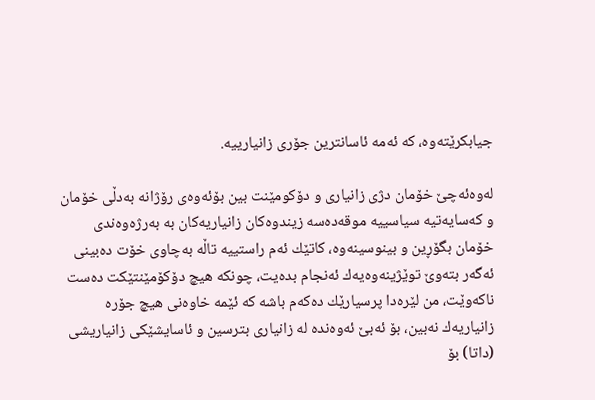جیابكرێته‌وه‌، كه‌ ئه‌مه‌ ئاسانترین جۆری‌ زانیارییه‌.

له‌وه‌ئه‌چێ خۆمان دژی‌ زانیاری‌ و دۆكومێنت بین بۆئه‌وه‌ی‌ رۆژانه‌ به‌دڵی‌ خۆمان و كه‌سایه‌تیه‌ سیاسییه‌ موقه‌ده‌سه‌ زیندوه‌كان زانیاریه‌كان به‌ به‌رژه‌وه‌ندی‌ خۆمان بگۆڕین و بینوسینه‌وه‌، كاتێك ئه‌م راستییه‌ تاڵه‌ به‌چاوی‌ خۆت ده‌بینی‌ ئه‌گه‌ر بته‌وێ‌ توێژینه‌وه‌یه‌ك ئه‌نجام بده‌یت، چونكه‌ هیچ دۆكۆمێنتێكت ده‌ست ناكه‌وێت، من لێره‌دا پرسیارێك ده‌كه‌م باشه‌ كه‌ ئێمه‌ خاوه‌نی‌ هیچ جۆره‌ زانیاریه‌ك نه‌بین، بۆ ئه‌بێ‌ ئه‌وه‌نده‌ له‌ زانیاری‌ بترسین و ئاسایشێكی‌ زانیاریشی‌ (داتا) بۆ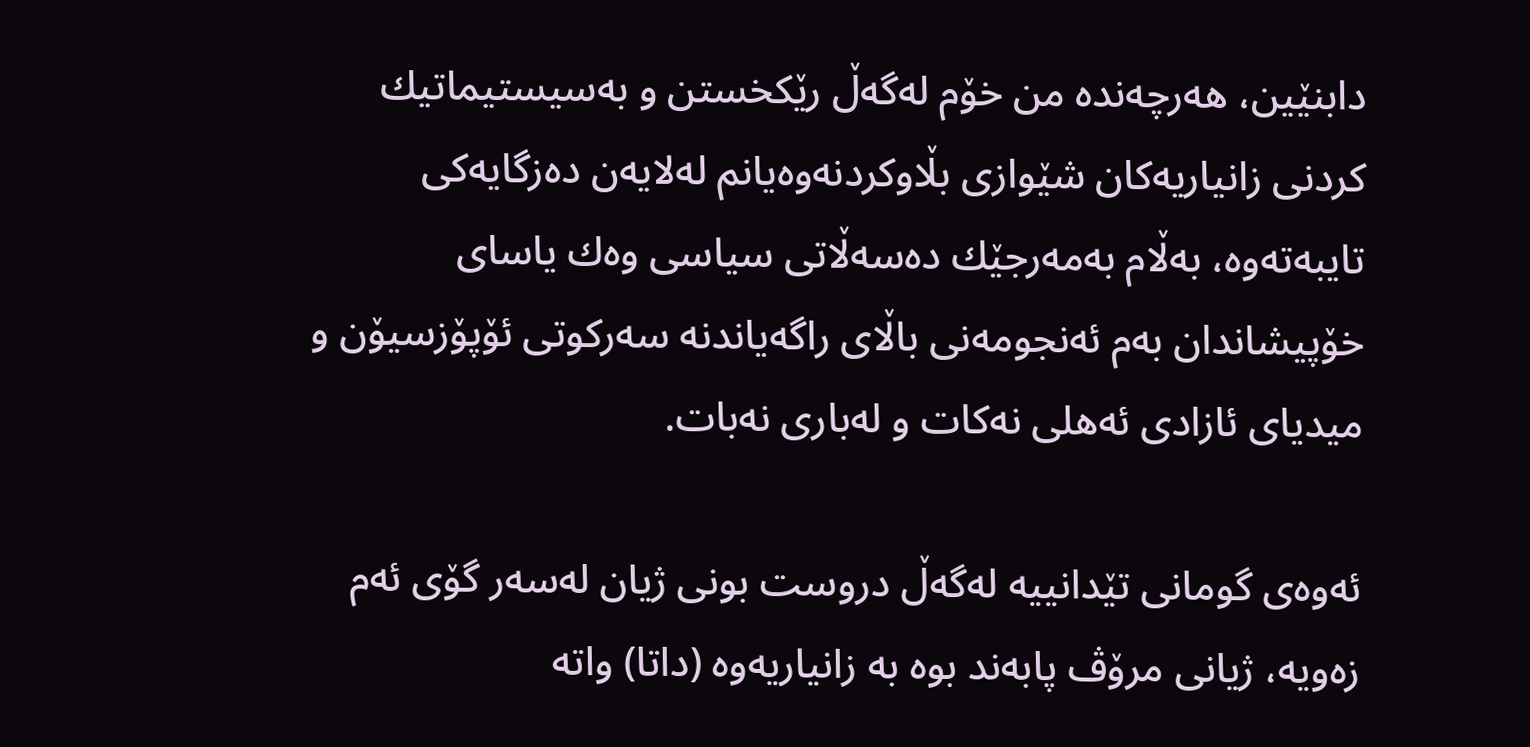دابنێین، هه‌رچه‌نده‌ من خۆم له‌گه‌ڵ رێكخستن و به‌سیستیماتیك كردنی‌ زانیاریه‌كان شێوازی‌ بڵاوكردنه‌وه‌یانم له‌لایه‌ن ده‌زگایه‌كی‌ تایبه‌ته‌وه‌، به‌ڵام به‌مه‌رجێك ده‌سه‌ڵاتی‌ سیاسی‌ وه‌ك یاسای‌ خۆپیشاندان به‌م ئه‌نجومه‌نی‌ باڵای‌ راگه‌یاندنه‌ سه‌ركوتی‌ ئۆپۆزسیۆن و میدیای‌ ئازادی‌ ئه‌هلی‌ نه‌كات و له‌باری‌ نه‌بات.

ئه‌وه‌ی‌ گومانی‌ تێدانییه‌ له‌گه‌ڵ دروست بونی‌ ژیان له‌سه‌ر گۆی‌ ئه‌م زه‌ویه‌، ژیانی‌ مرۆڤ پابه‌ند بوه‌ به‌ زانیاریه‌وه‌ (داتا) واته‌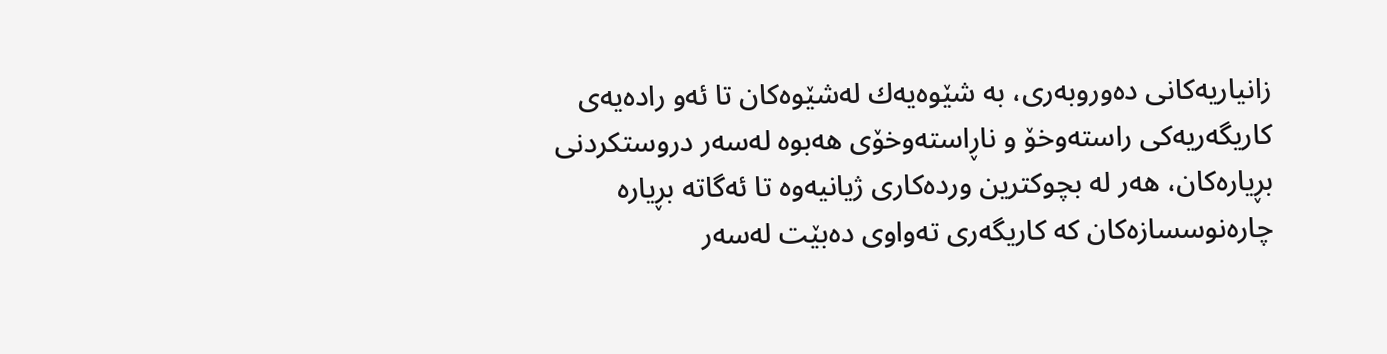زانیاریه‌كانی‌ ده‌وروبه‌ری‌، به‌ شێوه‌یه‌ك له‌شێوه‌كان تا ئه‌و راده‌یه‌ی‌ كاریگه‌ریه‌كی‌ راسته‌وخۆ و ناڕاسته‌وخۆی‌ هه‌بوه‌ له‌سه‌ر دروستكردنی‌ بڕیاره‌كان، هه‌ر له‌ بچوكترین ورده‌كاری‌ ژیانیه‌وه‌ تا ئه‌گاته‌ بڕیاره‌ چاره‌نوسسازه‌كان كه‌ كاریگه‌ری‌ ته‌واوی‌ ده‌بێت له‌سه‌ر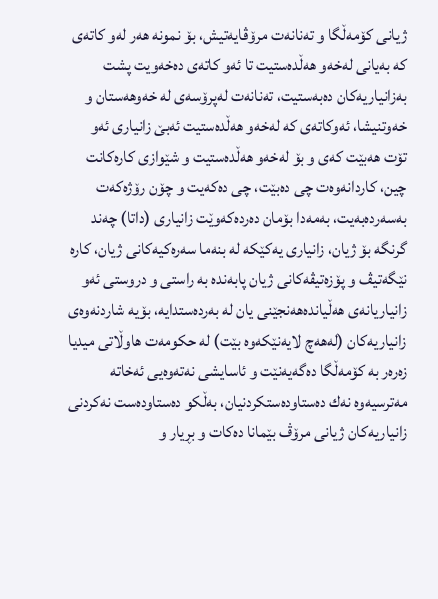ژیانی‌ كۆمه‌ڵگا و ته‌نانه‌ت مرۆڤایه‌تیش، بۆ نمونه‌ هه‌ر له‌و كاته‌ی‌ كه‌ به‌یانی‌ له‌خه‌و هه‌ڵده‌ستیت تا ئه‌و كاته‌ی‌ ده‌خه‌ویت پشت به‌زانیاریه‌كان ده‌به‌ستیت، ته‌نانه‌ت له‌پرۆسه‌ی‌ له‌ خه‌وهه‌ستان و خه‌وتنیشا، ئه‌وكاته‌ی‌ كه‌ له‌خه‌و هه‌ڵده‌ستیت ئه‌بێ‌ زانیاری‌ ئه‌و تۆت هه‌بێت كه‌ی‌ و بۆ له‌خه‌و هه‌ڵده‌ستیت و شێوازی‌ كاره‌كانت چین، كاردانه‌وه‌ت چی ده‌بێت، چی ده‌كه‌یت و چۆن رۆژه‌كه‌ت به‌سه‌رده‌به‌یت، به‌مه‌دا بۆمان ده‌رده‌كه‌وێت زانیاری‌ (داتا) چه‌ند گرنگه‌ بۆ ژیان، زانیاری‌ یه‌كێكه‌ له‌ بنه‌ما سه‌ره‌كیه‌كانی‌ ژیان، كاره‌ نێگه‌تیڤ و پۆزه‌تیڤه‌كانی‌ ژیان پابه‌نده‌ به‌ راستی‌ و دروستی‌ ئه‌و زانیاریانه‌ی‌ هه‌ڵیانده‌هه‌نجێنی‌ یان له‌ به‌رده‌ستدایه‌، بۆیه‌ شاردنه‌وه‌ی‌ زانیاریه‌كان (له‌هه‌چ لایه‌نێكه‌وه‌ بێت) له‌ حكومه‌ت هاوڵاتی‌ میدیا زه‌ره‌ر به‌ كۆمه‌ڵگا ده‌گه‌یه‌نێت و ئاسایشی‌ نه‌ته‌وه‌یی‌ ئه‌خاته‌ مه‌ترسیه‌وه‌ نه‌ك ده‌ستاوده‌ستكردنیان، به‌ڵكو ده‌ستاوده‌ست نه‌كردنی‌ زانیاریه‌كان ژیانی‌ مرۆڤ بێمانا ده‌كات و بڕیار و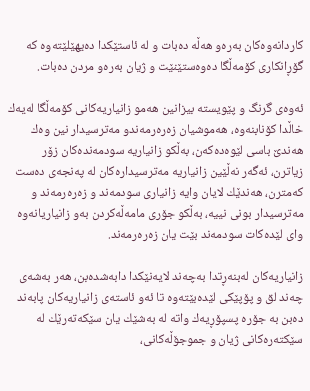كاردانه‌وه‌كان به‌ره‌و هه‌ڵه‌ ده‌بات و له‌ ئاستێكدا ده‌یهێلێته‌وه‌ كه‌ گۆڕانكاری كۆمه‌ڵگا ده‌وه‌ستێنێت و ژیان به‌ره‌و مردن ده‌بات.

ئه‌وه‌ی‌ گرنگ و پێویسته‌ بیزانین هه‌مو زانیاریه‌كانی‌ كۆمه‌ڵگا له‌یه‌ك خاڵدا كۆنابنه‌وه‌، هه‌موشیان زه‌ره‌رمه‌ندو مه‌ترسیدار نین وه‌ك هه‌ندێ باسی‌ لێوه‌ده‌كه‌ن، به‌ڵكو زانیاریه‌ سودمه‌نده‌كان زۆر زیاترن، ئه‌گه‌ر نه‌ڵێین زانیاریه‌ مه‌ترسیداره‌كان له‌ په‌نجه‌ی‌ ده‌ست كه‌مترن، هه‌ندێك لایان وایه‌ زانیاری‌ سودمه‌ند و زه‌ره‌رمه‌ند و مه‌ترسیدار بونی‌ نییه‌، به‌ڵكو جۆری‌ مامه‌ڵه‌كردن به‌و زانیاریانه‌وه‌ وای‌ لێده‌كات سودمه‌ند بێت یان زه‌ره‌رمه‌ند.

زانیاریه‌كان له‌بنه‌ڕتدا به‌چه‌ند لایه‌نێكدا دابه‌شده‌بن، هه‌ر به‌شه‌ی‌ چه‌ند لق و پۆپێكی‌ لێده‌بێته‌وه‌ تا ئه‌و ئاسته‌ی‌ زانیاریه‌كان پابه‌ند ده‌بن به‌ جۆره‌ پسپۆڕیه‌ك واته‌ له‌ به‌شێك یان سێكه‌ته‌رێك له‌ سێكته‌ره‌كانی‌ ژیان و جموجۆڵه‌كانی‌،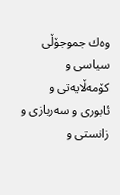وه‌ك جموجۆڵی‌ سیاسی‌ و كۆمه‌ڵایه‌تی‌ و ئابوری‌ و سه‌ربازی‌ و زانستی‌ و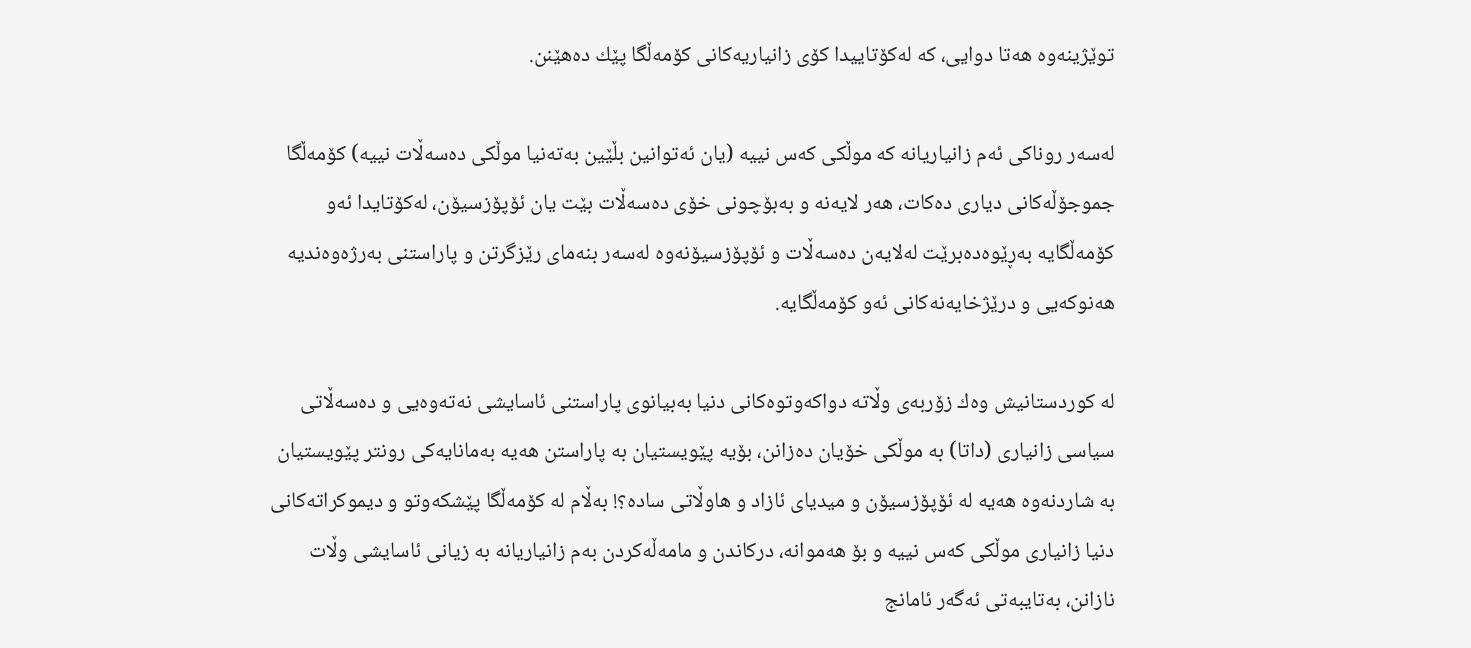توێژینه‌وه‌ هه‌تا دوایی‌، كه‌ له‌كۆتاییدا كۆی‌ زانیاریه‌كانی‌ كۆمه‌ڵگا پێك ده‌هێنن.

له‌سه‌ر روناكی‌ ئه‌م زانیاریانه‌ كه‌ موڵكی‌ كه‌س نییه‌ (یان ئه‌توانین بڵێین به‌ته‌نیا موڵكی‌ ده‌سه‌ڵات نییه‌) كۆمه‌ڵگا جموجۆڵه‌كانی‌ دیاری ده‌كات، هه‌ر لایه‌نه‌ و به‌بۆچونی‌ خۆی‌ ده‌سه‌ڵات بێت یان ئۆپۆزسیۆن، له‌كۆتایدا ئه‌و كۆمه‌ڵگایه‌ به‌ڕێوه‌ده‌برێت له‌لایه‌ن ده‌سه‌ڵات و ئۆپۆزسیۆنه‌وه‌ له‌سه‌ر بنه‌مای‌ رێزگرتن و پاراستنی‌ به‌رژه‌وه‌ندیه‌ هه‌نوكه‌یی‌ و درێژخایه‌نه‌كانی‌ ئه‌و كۆمه‌ڵگایه‌.

له‌ كوردستانیش وه‌ك زۆربه‌ی‌ وڵاته‌ دواكه‌وتوه‌كانی‌ دنیا به‌بیانوی‌ پاراستنی‌ ئاسایشی‌ نه‌ته‌وه‌یی‌ و ده‌سه‌ڵاتی‌ سیاسی‌ زانیاری (داتا) به‌ موڵكی‌ خۆیان ده‌زانن، بۆیه‌ پێویستیان به‌ پاراستن هه‌یه‌ به‌مانایه‌كی‌ رونتر پێویستیان به‌ شاردنه‌وه‌ هه‌یه‌ له‌ ئۆپۆزسیۆن و میدیای‌ ئازاد و هاوڵاتی‌ ساده‌؟! به‌ڵام له‌ كۆمه‌ڵگا پێشكه‌وتو و دیموكراته‌كانی‌ دنیا زانیاری‌ موڵكی‌ كه‌س نییه‌ و بۆ هه‌موانه‌، دركاندن و مامه‌ڵه‌كردن به‌م زانیاریانه‌ به‌ زیانی‌ ئاسایشی‌ وڵات نازانن، به‌تایبه‌تی‌ ئه‌گه‌ر ئامانج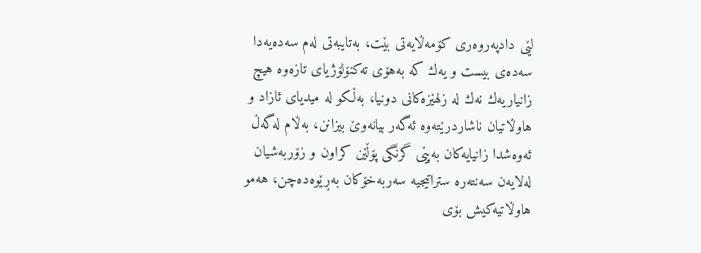لێی‌ دادپه‌روه‌ری‌ كۆمه‌ڵایه‌تی‌ بێت، به‌تایبه‌تی‌ له‌م سه‌ده‌یه‌دا سه‌ده‌ی‌ بیست و یه‌ك كه‌ به‌هۆی‌ ته‌كنۆلۆژیای‌ تازه‌وه‌ هیچ زانیاریه‌ك نه‌ك له‌ زلهێزه‌كانی‌ دونیا، به‌ڵكو له‌ میدیای‌ ئازاد و هاوڵاتیان ناشاردرێته‌وه‌ ئه‌گه‌ر بیانه‌وێ‌ بیزانن، به‌ڵام له‌گه‌ڵ ئه‌وه‌شدا زانیایه‌كان به‌پێی‌ گرنگی‌ پۆڵێن كراون و زۆربه‌شیان له‌لایه‌ن سه‌نته‌ره‌ ستراتیجیه‌ سه‌ربه‌خۆكان به‌ڕێوه‌ده‌چن، هه‌مو هاوڵاتیه‌كیش بۆی‌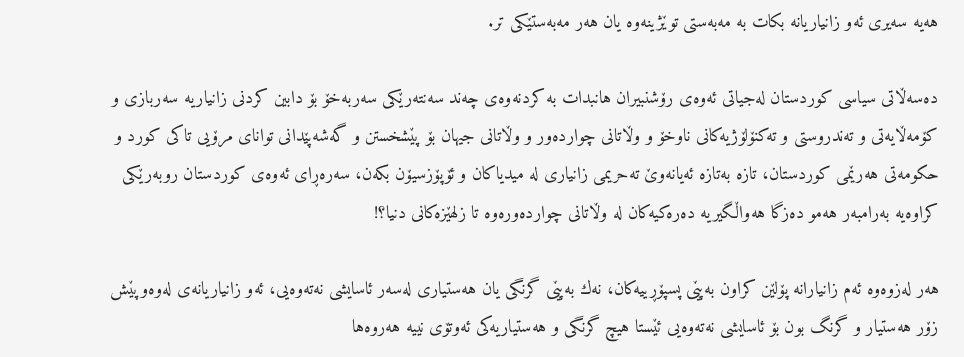هه‌یه‌ سه‌یری‌ ئه‌و زانیاریانه‌ بكات به‌ مه‌به‌ستی‌ توێژینه‌وه‌ یان هه‌ر مه‌به‌ستێكی‌ تر.

ده‌سه‌ڵاتی‌ سیاسی‌ كوردستان له‌جیاتی‌ ئه‌وه‌ی‌ رۆشنبیران هانبدات به‌ كردنه‌وه‌ی‌ چه‌ند سه‌نته‌رێكی‌ سه‌ربه‌خۆ بۆ دابین كردنی‌ زانیاریه‌ سه‌ربازی‌ و كۆمه‌ڵایه‌تی‌ و ته‌ندروستی‌ و ته‌كنۆلۆژیه‌كانی‌ ناوخۆ و وڵاتانی‌ چوارده‌ور و وڵاتانی‌ جیهان بۆ پێشخستن و گه‌شه‌پێدانی‌ توانای‌ مرۆیی‌ تاكی‌ كورد و حكومه‌تی‌ هه‌رێمی‌ كوردستان، تازه‌ به‌تازه‌ ئه‌یانه‌وێ‌ ته‌حریمی‌ زانیاری‌ له‌ میدیاكان و ئۆپۆزسیۆن بكه‌ن، سه‌ره‌ڕای‌ ئه‌وه‌ی‌ كوردستان روبه‌رێكی‌ كراوه‌یه‌ به‌رامبه‌ر هه‌مو ده‌زگا هه‌واڵگیریه‌ ده‌ره‌كیه‌كان له‌ وڵاتانی‌ چوارده‌وره‌وه‌ تا زلهێزه‌كانی‌ دنیا؟!

هه‌ر له‌زوه‌وه‌ ئه‌م زانیارانه‌ پۆلێن كراون به‌پێی‌ پسپۆڕییه‌كان، نه‌ك به‌پێی‌ گرنگی‌ یان هه‌ستیاری‌ له‌سه‌ر ئاسایشی‌ نه‌ته‌وه‌یی‌، ئه‌و زانیاریانه‌ی‌ له‌وه‌وپێش زۆر هه‌ستیار و گرنگ بون بۆ ئاسایشی‌ نه‌ته‌وه‌یی‌ ئێستا هیچ گرنگی‌ و هه‌ستیاریه‌كی‌ ئه‌وتۆی‌ نییه‌ هه‌روه‌ها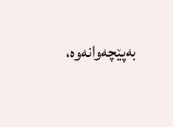به‌پێچه‌وانه‌وه‌،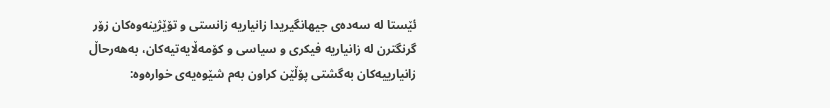ئێستا له‌ سه‌ده‌ی‌ جیهانگیریدا زانیاریه‌ زانستی‌ و تۆێژینه‌وه‌كان زۆر گرنگترن له‌ زانیاریه‌ فیكری‌ و سیاسی و كۆمه‌ڵایه‌تیه‌كان، به‌هه‌رحاڵ زانیارییه‌كان به‌گشتی‌ پۆڵێن كراون به‌م شێوه‌یه‌ی‌ خواره‌وه‌: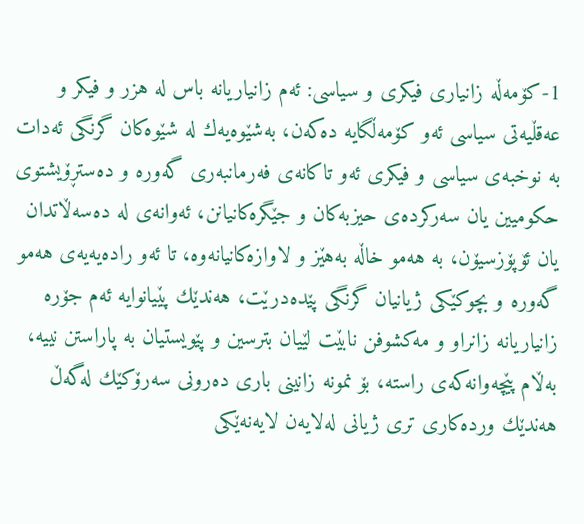1-كۆمه‌ڵه‌ زانیاری‌ فیكری‌ و سیاسی‌: ئه‌م زانیاریانه‌ باس له‌ هزر و فیكر و عه‌قڵیه‌تی‌ سیاسی‌ ئه‌و كۆمه‌ڵگایه‌ ده‌كه‌ن، به‌شێوه‌یه‌ك له‌ شێوه‌كان گرنگی‌ ئه‌دات به‌ نوخبه‌ی‌ سیاسی‌ و فیكری‌ ئه‌و تاكانه‌ی‌ فه‌رمانبه‌ری‌ گه‌وره‌ و ده‌ستڕۆیشتوی‌ حكومیین یان سه‌ركرده‌ی‌ حیزبه‌كان و جێگره‌كانیانن، ئه‌وانه‌ی‌ له‌ ده‌سه‌ڵاتدان یان ئۆپۆزسیۆن، به‌ هه‌مو خاڵه‌ به‌هێز و لاوازه‌كانیانه‌وه‌، تا ئه‌و راده‌یه‌یه‌ی‌ هه‌مو گه‌وره‌ و بچوكێكی‌ ژیانیان گرنگی‌ پێده‌درێت، هه‌ندێك پێیانوایه‌ ئه‌م جۆره‌ زانیاریانه‌ زانراو و مه‌كشوفن نابێت لێیان بترسین و پێویستیان به‌ پاراستن نییه‌، به‌ڵام پێچه‌وانه‌كه‌ی‌ راسته‌، بۆ نمونه‌ زانینی‌ باری‌ ده‌رونی‌ سه‌رۆكێك له‌گه‌ڵ هه‌ندێك ورده‌كاری‌ تری‌ ژیانی‌ له‌لایه‌ن لایه‌نه‌ێكی‌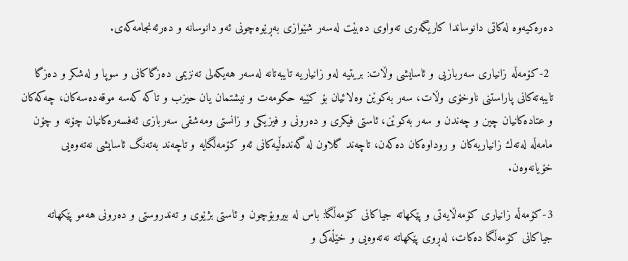ده‌ره‌كیه‌وه‌ له‌كاتی‌ دانوساندا كاریگه‌ری‌ ته‌واوی‌ ده‌بێت له‌سه‌ر شێوازی‌ به‌ڕێوه‌چونی‌ ئه‌و دانوسانه‌ و ده‌رئه‌نجامه‌كه‌ی‌.

 2-كۆمه‌ڵه‌ زانیاری‌ سه‌ربازیی‌ و ئاسایشی‌ وڵات: بریتیه‌ له‌و زانیاریه‌ تایبه‌تانه‌ له‌سه‌ر هه‌یكه‌لی‌ ته‌نزیمی‌ ده‌زگاكانی‌ و سوپا و له‌شكر و ده‌زگا تایبه‌ته‌كانی‌ پاراستنی‌ ناوخۆی‌ وڵات، سه‌ر به‌كوێن وه‌لائیان بۆ كێیه‌ حكومه‌ت و نیشتمان یان حیزب و تاكه‌ كه‌سه‌ موقه‌ده‌سه‌كان، چه‌كه‌كان و عتاده‌كانیان چین و چه‌ندن و سه‌ر به‌كوێن، ئاستی‌ فیكری‌ و ده‌رونی‌ و فیزیكی‌ و زانستی‌ ومه‌شقی‌ سه‌ربازی‌ ئه‌فسه‌ره‌كانیان چۆنه‌ و چۆن مامه‌ڵه‌ له‌ته‌ك زانیاریه‌كان و روداوه‌كان ده‌كه‌ن، تاچه‌ند گلاون له‌ گه‌نده‌ڵیه‌كانی‌ ئه‌و كۆمه‌ڵگایه‌ و تاچه‌ند به‌ته‌نگ ئاسایشی‌ نه‌ته‌وه‌یی‌ خۆیانه‌وه‌ن.

3-كۆمه‌ڵه‌ زانیاری‌ كۆمه‌ڵایه‌تی‌ و پێكهاته‌ جیاكانی‌ كۆمه‌ڵگا: باس له‌ بیروبۆچون و ئاستی‌ بژێوی‌ و ته‌ندروستی‌ و ده‌رونی‌ هه‌مو پێكهاته‌ جیاكانی‌ كۆمه‌ڵگا ده‌كات، له‌ڕوی‌ پێكهاته‌ نه‌ته‌وه‌یی‌ و خێڵه‌كی و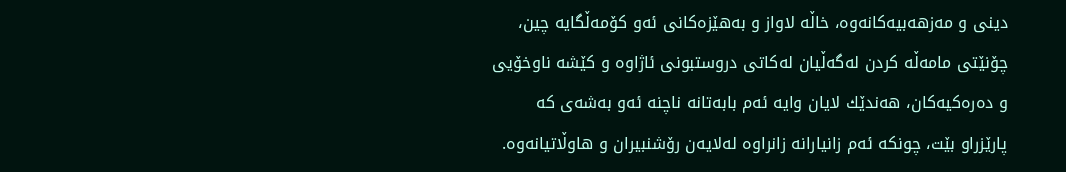دینی‌ و مه‌زهه‌بیه‌كانه‌وه‌، خاڵه‌ لاواز و به‌هێزه‌كانی‌ ئه‌و كۆمه‌ڵگایه‌ چین، چۆنێتی‌ مامه‌ڵه‌ كردن له‌گه‌ڵیان له‌كاتی‌ دروستبونی‌ ئاژاوه‌ و كێشه‌ ناوخۆیی‌ و ده‌ره‌كیه‌كان، هه‌ندێك لایان وایه‌ ئه‌م بابه‌تانه‌ ناچنه‌ ئه‌و به‌شه‌ی‌ كه‌ پارێزراو بێت، چونكه‌ ئه‌م زانیارانه‌ زانراوه‌ له‌لایه‌ن رۆشنبیران و هاوڵاتیانه‌وه‌.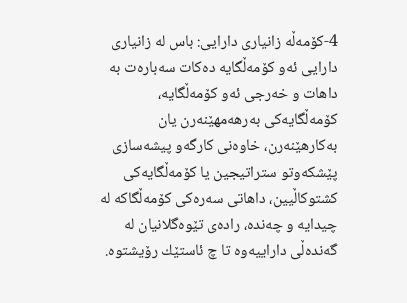4-كۆمه‌ڵه‌ زانیاری‌ دارایی‌: باس له‌ زانیاری‌ دارایی‌ ئه‌و كۆمه‌ڵگایه‌ ده‌كات سه‌باره‌ت به‌ داهات و خه‌رجی‌ ئه‌و كۆمه‌ڵگایه‌، كۆمه‌ڵگایه‌كی‌ به‌رهه‌مهێنه‌رن یان به‌كارهێنه‌رن، خاوه‌نی‌ كارگه‌و پیشه‌سازی‌ پێشكه‌وتو ستراتیجین یا كۆمه‌ڵگایه‌كی‌ كشتوكاڵیین، داهاتی‌ سه‌ره‌كی‌ كۆمه‌ڵگاكه‌ له‌ چیدایه‌ و چه‌نده‌، راده‌ی‌ تێوه‌گلانیان له‌ گه‌نده‌ڵی‌ داراییه‌وه‌ تا چ ئاستێك رۆیشتوه‌.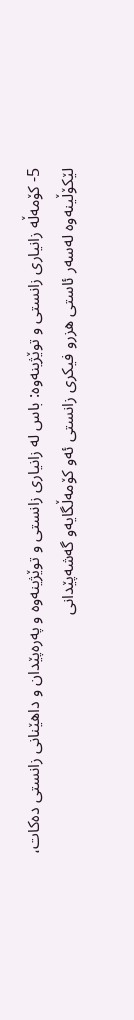5- كۆمه‌ڵه‌ زانیاری‌ زانستی‌ و توێژینه‌وه‌: باس له‌ زانیاری زانستی‌ و توێژینه‌وه‌ و په‌ره‌پێدان و داهێنانی‌ زانستی‌ ده‌كات، لێكۆڵینه‌وه‌ له‌سه‌ر ئاستی‌ هزرو فیكری‌ زانستی‌ ئه‌و كۆمه‌ڵگایه‌و گه‌شه‌پێدانی‌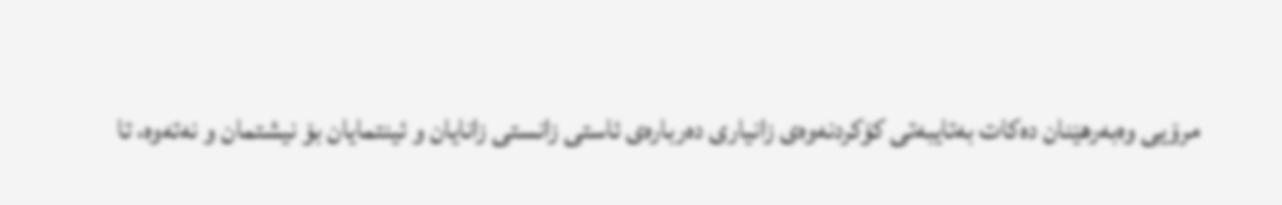مرۆیی‌ وه‌به‌رهێنان ده‌كات به‌تایبه‌تی‌ كۆكردنه‌وه‌ی‌ زانیاری‌ ده‌رباره‌ی‌ ئاستی‌ زانستی‌ زانایان و ئینتمایان بۆ نیشتمان و نه‌ته‌وه‌، تا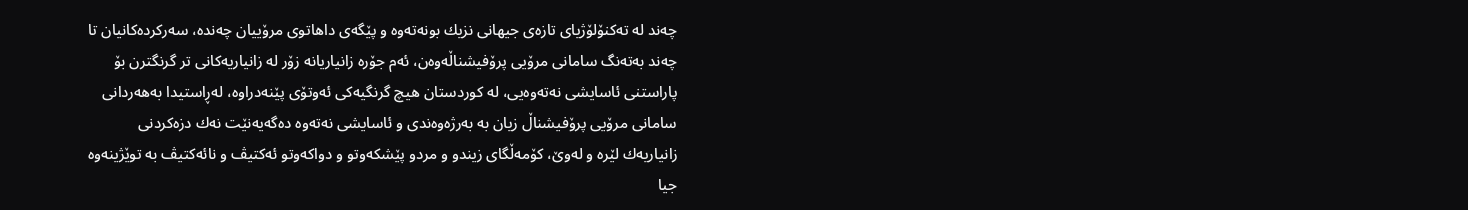چه‌ند له‌ ته‌كنۆلۆژیای‌ تازه‌ی‌ جیهانی‌ نزیك بونه‌ته‌وه‌ و پێگه‌ی‌ داهاتوی‌ مرۆییان چه‌نده‌، سه‌ركرده‌كانیان تا چه‌ند به‌ته‌نگ سامانی‌ مرۆیی‌ پرۆفیشناڵه‌وه‌ن، ئه‌م جۆره‌ زانیاریانه‌ زۆر له‌ زانیاریه‌كانی‌ تر گرنگترن بۆ پاراستنی‌ ئاسایشی‌ نه‌ته‌وه‌یی‌، له‌ كوردستان هیچ گرنگیه‌كی‌ ئه‌وتۆی‌ پێنه‌دراوه‌، له‌ڕاستیدا به‌هه‌ردانی‌ سامانی‌ مرۆیی‌ پرۆفیشناڵ زیان به‌ به‌رژه‌وه‌ندی‌ و ئاسایشی‌ نه‌ته‌وه‌ ده‌گه‌یه‌نێت نه‌ك دزه‌كردنی‌ زانیاریه‌ك لێره‌ و له‌وێ‌، كۆمه‌ڵگای‌ زیندو و مردو پێشكه‌وتو و دواكه‌وتو ئه‌كتیڤ و نائه‌كتیڤ به‌ توێژینه‌وه‌ جیا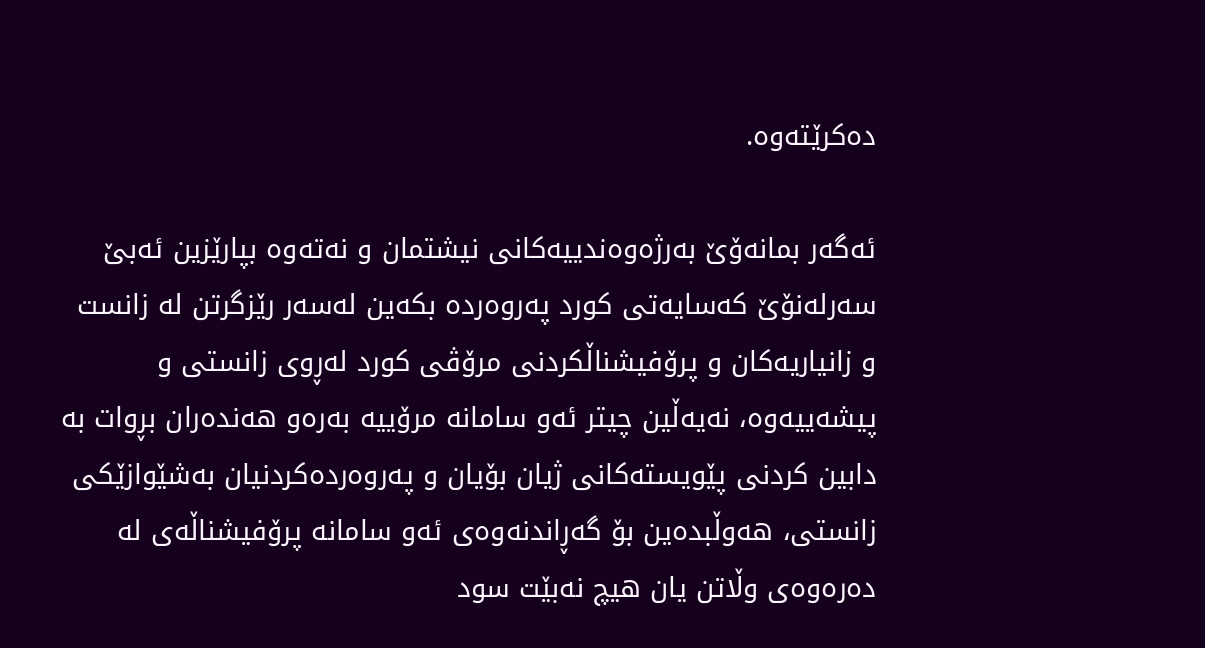ده‌كرێته‌وه‌.

ئه‌گه‌ر بمانه‌ۆێ‌ به‌رژه‌وه‌ندییه‌كانی‌ نیشتمان و نه‌ته‌وه‌ بپارێزین ئه‌بێ‌ سه‌رله‌نۆێ‌ كه‌سایه‌تی‌ كورد په‌روه‌رده‌ بكه‌ین له‌سه‌ر رێزگرتن له‌ زانست و زانیاریه‌كان و پرۆفیشناڵكردنی مرۆڤی‌ كورد له‌ڕوی‌ زانستی‌ و پیشه‌ییه‌وه‌، نه‌یه‌ڵین چیتر ئه‌و سامانه‌ مرۆییه‌ به‌ره‌و هه‌نده‌ران بڕوات به‌ دابین كردنی‌ پێویسته‌كانی‌ ژیان بۆیان و په‌روه‌رده‌كردنیان به‌شێوازێكی‌ زانستی‌، هه‌وڵبده‌ین بۆ گه‌ڕاندنه‌وه‌ی‌ ئه‌و سامانه‌ پرۆفیشناڵه‌ی‌ له‌ ده‌ره‌وه‌ی‌ وڵاتن یان هیچ نه‌بێت سود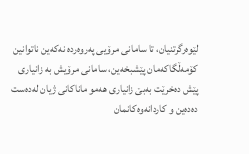لێوه‌رگرتنیان، تا سامانی‌ مرۆیی‌ په‌روه‌رده‌ نه‌كه‌ین ناتوانین كۆمه‌ڵگاكه‌مان پێشبخه‌ین، سامانی‌ مرۆیش به‌ زانیاری‌ پێش ده‌خرێت به‌بێ‌ زانیاری‌ هه‌مو ماناكانی‌ ژیان له‌ده‌ست ده‌ده‌ین و كاردانه‌وه‌كانمان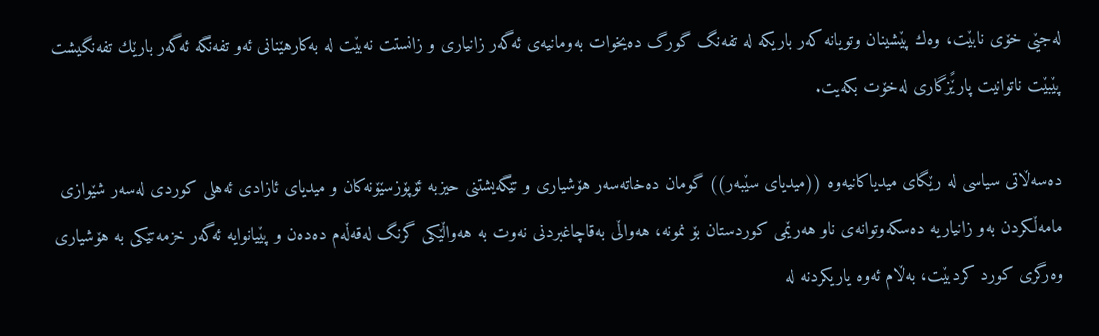له‌جێی‌ خۆی‌ نابێت، وه‌ك پێشینان وتویانه‌ كه‌ر باریكه‌ له‌ تفه‌نگ گورگ ده‌یخوات به‌ومانیه‌ی‌ ئه‌گه‌ر زانیاری‌ و زانستت نه‌بێت له‌ به‌كارهێنانی‌ ئه‌و تفه‌نگه‌ ئه‌گه‌ر بارێك تفه‌نگیشت پێبێت ناتوانیت پارێًزگاری‌ له‌خۆت بكه‌یت.

ده‌سه‌ڵاتی‌ سیاسی‌ له‌ رێگای‌ میدیاكانیه‌وه‌ ((میدیای‌ سێبه‌ر)) گومان ده‌خاته‌سه‌ر هۆشیاری‌ و تێگه‌یشتنی‌ حیزبه‌ ئۆپۆزسێۆنه‌كان و میدیای‌ ئازادی‌ ئه‌هلی‌ كوردی‌ له‌سه‌ر شێوازی‌ مامه‌ڵكردن به‌و زانیاریه‌ ده‌سكه‌وتوانه‌ی‌ ناو هه‌رێمی‌ كوردستان بۆ نمونه‌، هه‌واڵی‌ به‌قاچاغبردنی‌ نه‌وت به‌ هه‌واڵێكی‌ گرنگ له‌قه‌ڵه‌م ده‌ده‌ن و پێیانوایه‌ ئه‌گه‌ر خزمه‌تێكی به‌ هۆشیاری‌ وه‌رگری‌ كورد كردبێت، به‌ڵام ئه‌وه‌ یاریكردنه‌ له‌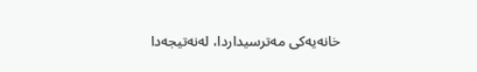خانه‌یه‌كی‌ مه‌ترسیداردا، له‌نه‌تیجه‌دا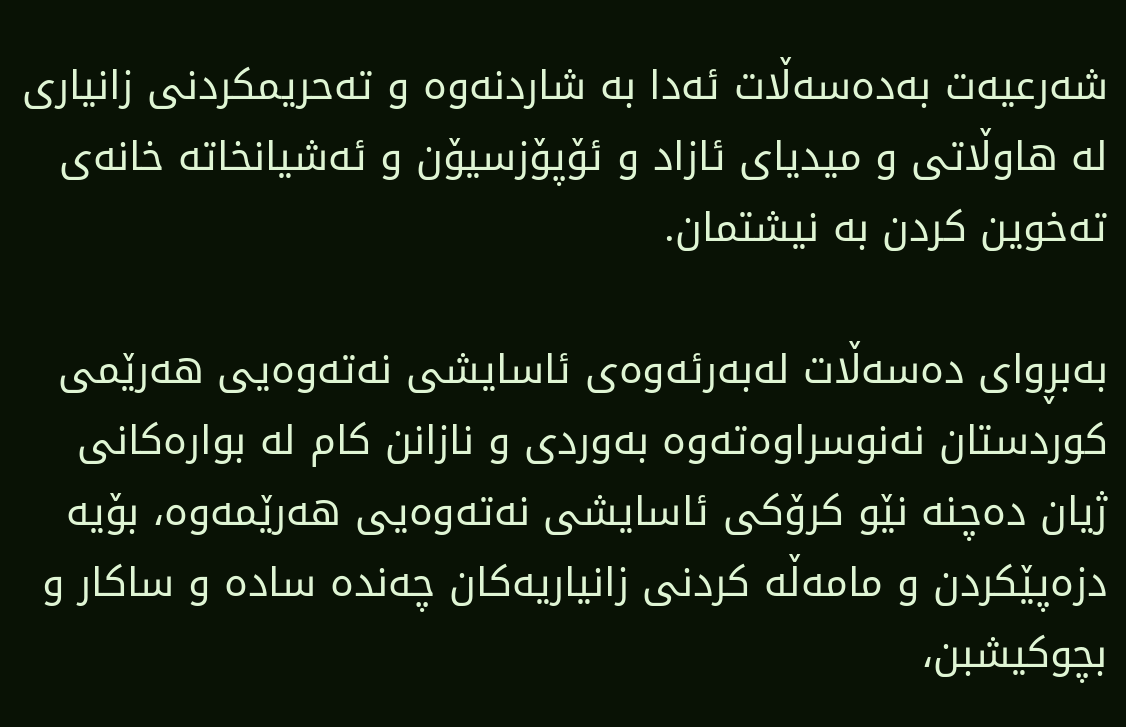شه‌رعیه‌ت به‌ده‌سه‌ڵات ئه‌دا به‌ شاردنه‌وه‌ و ته‌حریمكردنی‌ زانیاری‌ له‌ هاوڵاتی‌ و میدیای‌ ئازاد و ئۆپۆزسیۆن و ئه‌شیانخاته‌ خانه‌ی‌ ته‌خوین كردن به‌ نیشتمان.

به‌بڕوای‌ ده‌سه‌ڵات له‌به‌رئه‌وه‌ی‌ ئاسایشی‌ نه‌ته‌وه‌یی‌ هه‌رێمی‌ كوردستان نه‌نوسراوه‌ته‌وه‌ به‌وردی‌ و نازانن كام له‌ بواره‌كانی‌ ژیان ده‌چنه‌ نێو كرۆكی‌ ئاسایشی‌ نه‌ته‌وه‌یی‌ هه‌رێمه‌وه‌، بۆیه‌ دزه‌پێكردن و مامه‌ڵه‌ كردنی‌ زانیاریه‌كان چه‌نده‌ ساده‌ و ساكار و بچوكیشبن،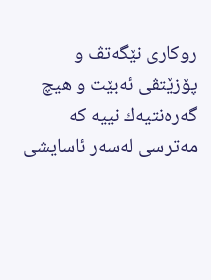روكاری‌ نێگه‌تڤ و پۆزێتڤی‌ ئه‌بێت و هیچ گه‌ره‌نتیه‌ك نییه‌ كه‌ مه‌ترسی‌ له‌سه‌ر ئاسایشی‌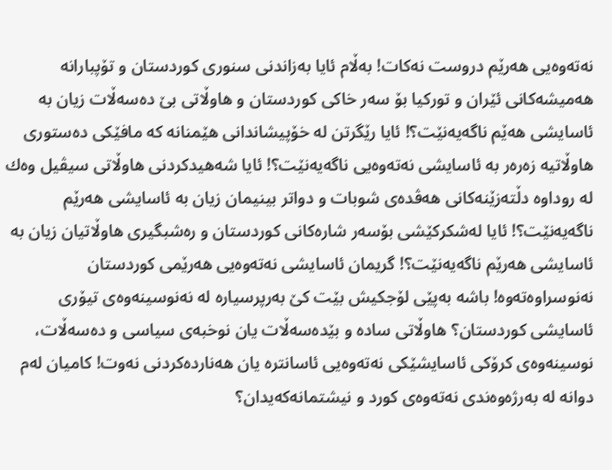نه‌ته‌وه‌یی‌ هه‌رێم دروست نه‌كات! به‌ڵام ئایا به‌زاندنی‌ سنوری‌ كوردستان و تۆپبارانه‌ هه‌میشه‌كانی‌ ئێران و توركیا بۆ سه‌ر خاكی‌ كوردستان و هاوڵاتی‌ بێ ده‌سه‌ڵات زیان به‌ ئاسایشی‌ هه‌ێم ناگه‌یه‌نێت؟! ئایا رێگرتن له‌ خۆپیشاندانی‌ هێمنانه‌ كه‌ مافێكی‌ ده‌ستوری‌ هاوڵاتیه‌ زه‌ره‌ر به‌ ئاسایشی‌ نه‌ته‌وه‌یی‌ ناگه‌یه‌نێت؟! ئایا شه‌هیدكردنی‌ هاوڵاتی‌ سیڤیل وه‌ك له‌ روداوه‌ دڵته‌زێنه‌كانی‌ هه‌ڤده‌ی‌ شوبات و دواتر بینیمان زیان به‌ ئاسایشی‌ هه‌رێم ناگه‌یه‌نێت؟! ئایا له‌شكركێشی‌ بۆسه‌ر شاره‌كانی‌ كوردستان و ره‌شبگیری‌ هاوڵاتیان زیان به‌ ئاسایشی‌ هه‌رێم ناگه‌یه‌نێت؟! گریمان ئاسایشی‌ نه‌ته‌وه‌یی‌ هه‌رێمی‌ كوردستان نه‌نوسراوه‌ته‌وه‌! باشه‌ به‌پێی‌ لۆجكیش بێت كێ‌ به‌رپرسیاره‌ له‌ نه‌نوسینه‌وه‌ی‌ تیۆری‌ ئاسایشی‌ كوردستان؟ هاوڵاتی‌ ساده‌ و بێده‌سه‌ڵات یان نوخبه‌ی‌ سیاسی‌ و ده‌سه‌ڵات، نوسینه‌وه‌ی‌ كرۆكی‌ ئاسایشێكی‌ نه‌ته‌وه‌یی‌ ئاسانتره‌ یان هه‌نارده‌كردنی‌ نه‌وت! كامیان له‌م دوانه‌ له‌ به‌رژه‌وه‌ندی‌ نه‌ته‌وه‌ی‌ كورد و نیشتمانه‌كه‌یدان؟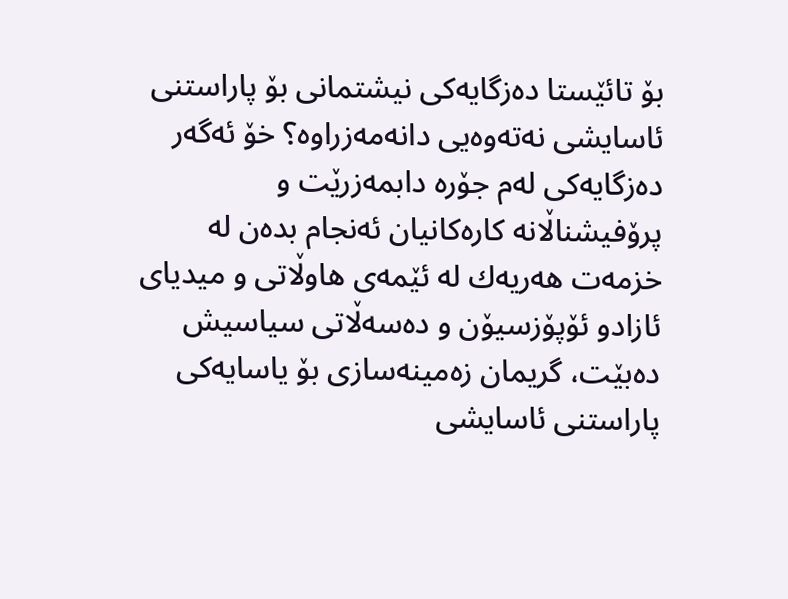بۆ تائێستا ده‌زگایه‌كی‌ نیشتمانی‌ بۆ پاراستنی‌ ئاسایشی‌ نه‌ته‌وه‌یی‌ دانه‌مه‌زراوه‌؟ خۆ ئه‌گه‌ر ده‌زگایه‌كی‌ له‌م جۆره‌ دابمه‌زرێت و پرۆفیشناڵانه‌ كاره‌كانیان ئه‌نجام بده‌ن له‌ خزمه‌ت هه‌ریه‌ك له‌ ئێمه‌ی‌ هاوڵاتی‌ و میدیای‌ ئازادو ئۆپۆزسیۆن و ده‌سه‌ڵاتی‌ سیاسیش ده‌بێت، گریمان زه‌مینه‌سازی‌ بۆ یاسایه‌كی‌ پاراستنی‌ ئاسایشی‌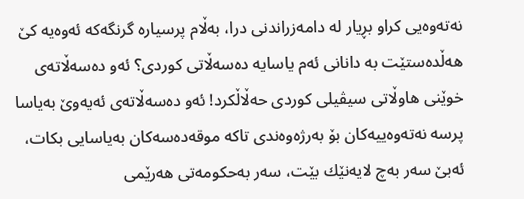نه‌ته‌وه‌یی‌ كراو بڕیار له‌ دامه‌زراندنی‌ درا، به‌ڵام پرسیاره‌ گرنگه‌كه‌ ئه‌وه‌یه‌ كێ‌ هه‌ڵده‌ستێت به‌ دانانی‌ ئه‌م یاسایه‌ ده‌سه‌ڵاتی‌ كوردی‌؟ ئه‌و ده‌سه‌ڵاته‌ی‌ خوێنی‌ هاوڵاتی‌ سیڤیلی‌ كوردی‌ حه‌ڵاڵكرد! ئه‌و ده‌سه‌ڵاته‌ی‌ ئه‌یه‌وێ‌ به‌یاسا پرسه‌ نه‌ته‌وه‌ییه‌كان بۆ به‌رژه‌وه‌ندی‌ تاكه‌ موقه‌ده‌سه‌كان به‌یاسایی‌ بكات، ئه‌بێ‌ سه‌ر به‌چ لایه‌نێك بێت، سه‌ر به‌حكومه‌تی‌ هه‌رێمی‌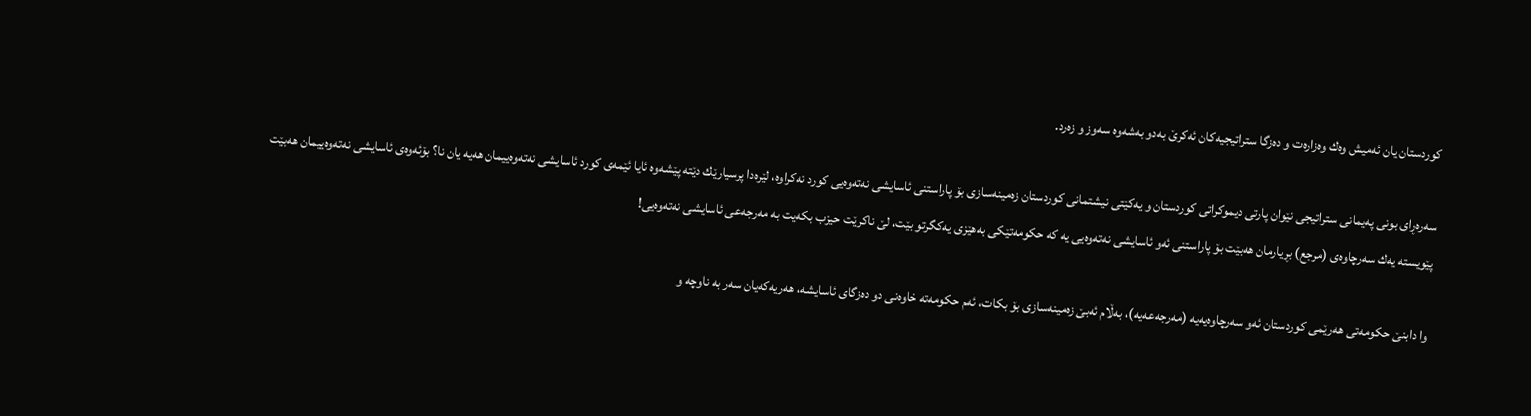كوردستان یان ئه‌میش وه‌ك وه‌زاره‌ت و ده‌زگا ستراتیجیه‌كان ئه‌كرێ‌ به‌دو به‌شه‌وه‌ سه‌وز و زه‌رد.

سه‌ره‌ڕای‌ بونی‌ په‌یمانی‌ ستراتیجی‌ نێوان پارتی‌ دیموكراتی‌ كوردستان و یه‌كێتی‌ نیشتمانی‌ كوردستان زه‌مینه‌سازی‌ بۆ پاراستنی‌ ئاسایشی‌ نه‌ته‌وه‌یی‌ كورد نه‌كراوه‌، لێره‌دا پرسیارێك دێته‌ پێشه‌وه‌ ئایا ئێمه‌ی‌ كورد ئاسایشی‌ نه‌ته‌وه‌ییمان هه‌یه‌ یان نا؟ بۆئه‌وه‌ی‌ ئاسایشی‌ نه‌ته‌وه‌ییمان هه‌بێت پێویسته‌ یه‌ك سه‌رچاوه‌ی‌ (مرجع) بڕیارمان هه‌بێت بۆ پاراستنی‌ ئه‌و ئاسایشی‌ نه‌ته‌وه‌یی‌ یه‌ كه‌ حكومه‌تێكی‌ به‌هێزی‌ یه‌كگرتو بێت، لێ‌ ناكرێت حیزب بكه‌یت به‌ مه‌رجه‌عی‌ ئاسایشی‌ نه‌ته‌وه‌یی‌!

وا دابنێ‌ حكومه‌تی‌ هه‌رێمی‌ كوردستان ئه‌و سه‌رچاوه‌یه‌یه‌ (مه‌رجه‌عه‌یه‌)، به‌ڵام ئه‌بێ‌ زه‌مینه‌سازی‌ بۆ بكات، ئه‌م حكومه‌ته‌ خاوه‌نی‌ دو ده‌زگای‌ ئاسایشه‌، هه‌ریه‌كه‌یان سه‌ر به‌ ناوچه‌ و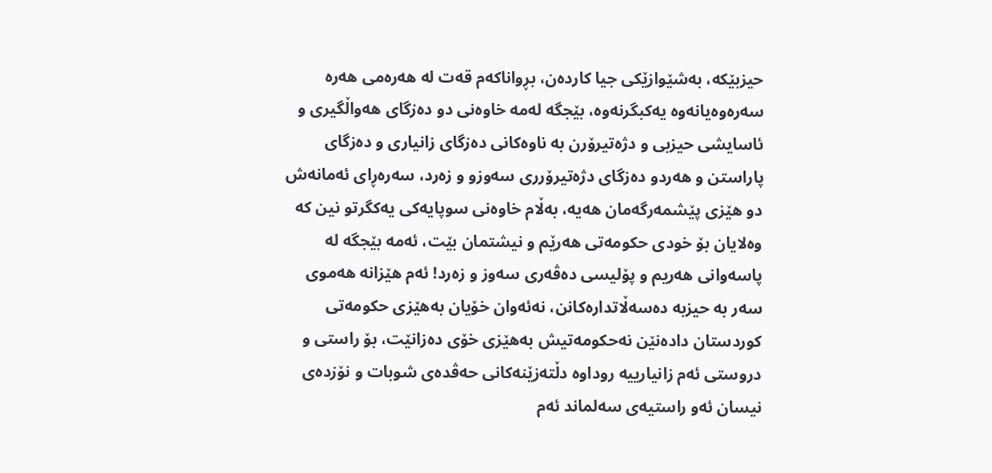حیزبێكه‌، به‌شێوازێكی‌ جیا كارده‌ن، بڕواناكه‌م قه‌ت له‌ هه‌ره‌می‌ هه‌ره‌ سه‌ره‌وه‌یانه‌وه‌ یه‌كبگرنه‌وه‌، بێجگه‌ له‌مه‌ خاوه‌نی‌ دو ده‌زگای‌ هه‌واڵگیری‌ و ئاسایشی‌ حیزبی‌ و دژه‌تیرۆرن به‌ ناوه‌كانی‌ ده‌زگای‌ زانیاری‌ و ده‌زگای‌ پاراستن و هه‌ردو ده‌زگای‌ دژه‌تیرۆرری‌ سه‌وزو و زه‌رد، سه‌ره‌ڕای‌ ئه‌مانه‌ش دو هێزی‌ پێشمه‌رگه‌مان هه‌یه‌، به‌ڵام خاوه‌نی‌ سوپایه‌كی‌ یه‌كگرتو نین كه‌ وه‌لایان بۆ خودی‌ حكومه‌تی‌ هه‌رێم و نیشتمان بێت، ئه‌مه‌ بێجگه‌ له‌ پاسه‌وانی‌ هه‌ریم و پۆلیسی‌ ده‌ڤه‌ری‌ سه‌وز و زه‌رد! ئه‌م هێزانه‌ هه‌موی‌ سه‌ر به‌ حیزبه‌ ده‌سه‌ڵاتداره‌كانن، نه‌ئه‌وان خۆیان به‌هێزی‌ حكومه‌تی‌ كوردستان داده‌نێن نه‌حكومه‌تیش به‌هێزی‌ خۆی ده‌زانێت، بۆ راستی‌ و دروستی‌ ئه‌م زانیارییه‌ روداوه‌ دڵته‌زێنه‌كانی‌ حه‌ڤده‌ی‌ شوبات و نۆزده‌ی‌ نیسان ئه‌و راستیه‌ی‌ سه‌لماند ئه‌م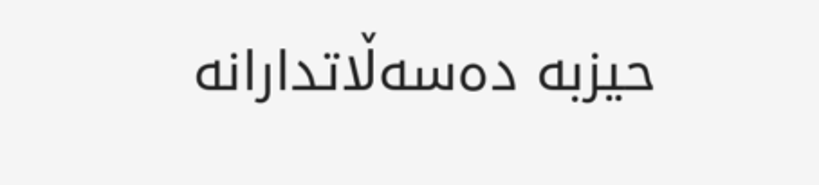حیزبه‌ ده‌سه‌ڵاتدارانه‌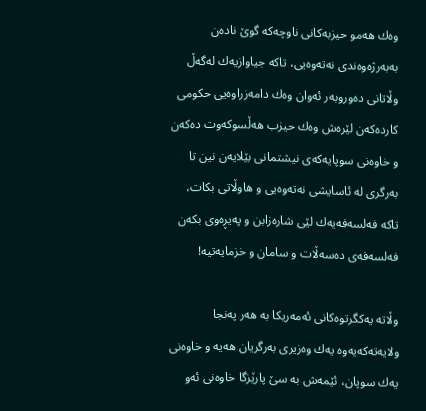وه‌ك هه‌مو حیزبه‌كانی‌ ناوچه‌كه‌ گوێ‌ ناده‌ن به‌به‌رژه‌وه‌ندی‌ نه‌ته‌وه‌یی‌، تاكه‌ جیاوازیه‌ك له‌گه‌ڵ وڵاتانی‌ ده‌وروبه‌ر ئه‌وان وه‌ك دامه‌زراوه‌یی‌ حكومی‌ كارده‌كه‌ن لێره‌ش وه‌ك حیزب هه‌ڵسوكه‌وت ده‌كه‌ن و خاوه‌نی‌ سوپایه‌كه‌ی‌ نیشتمانی‌ بێلایه‌ن نین تا به‌رگری‌ له‌ ئاسایشی‌ نه‌ته‌وه‌یی‌ و هاوڵاتی‌ بكات، تاكه‌ فه‌لسه‌فه‌یه‌ك لێی‌ شاره‌زابن و په‌یڕه‌وی‌ بكه‌ن فه‌لسه‌فه‌ی‌ ده‌سه‌ڵات و سامان و خزمایه‌تیه‌!

وڵاته‌ یه‌كگرتوه‌كانی‌ ئه‌مه‌ریكا به‌ هه‌ر په‌نجا ولایه‌ته‌كه‌یه‌وه‌ یه‌ك وه‌زیری‌ به‌رگریان هه‌یه‌ و خاوه‌نی‌ یه‌ك سوپان، ئێمه‌ش به‌ سێ‌ پارێزگا خاوه‌نی‌ ئه‌و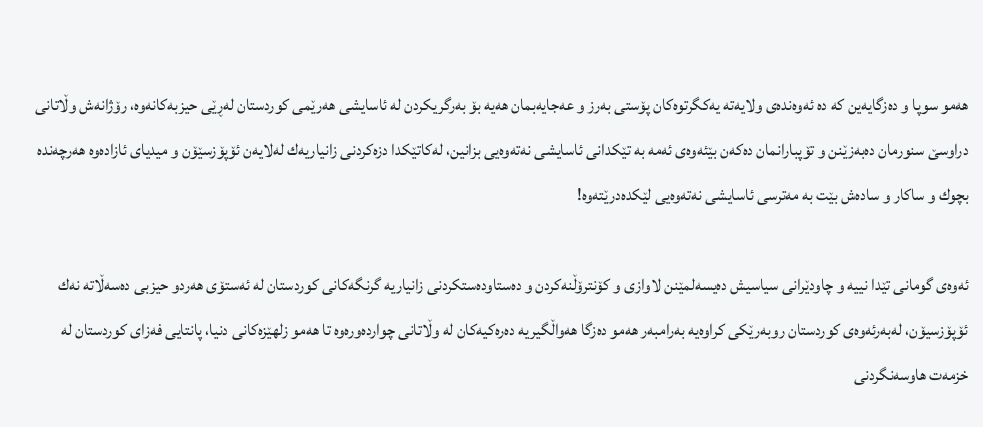هه‌مو سوپا و ده‌زگایه‌ین كه‌ ده‌ ئه‌وه‌نده‌ی‌ ولایه‌ته‌ یه‌كگرتوه‌كان پۆستی‌ به‌رز و عه‌جایه‌بمان هه‌یه‌ بۆ به‌رگریكردن له‌ ئاسایشی‌ هه‌رێمی‌ كوردستان له‌ڕێی‌ حیزبه‌كانه‌وه‌، رۆژانه‌ش وڵاتانی‌ دراوسێ‌ سنورمان ده‌به‌زێنن و تۆپبارانمان ده‌كه‌ن بێئه‌وه‌ی‌ ئه‌مه‌ به‌ تێكدانی‌ ئاسایشی‌ نه‌ته‌وه‌یی‌ بزانین، له‌كاتێكدا دزه‌كردنی‌ زانیاریه‌ك له‌لایه‌ن ئۆپۆزسێۆن و میدیای‌ ئازاده‌وه‌ هه‌رچه‌نده‌ بچوك و ساكار و ساده‌ش بێت به‌ مه‌ترسی‌ ئاسایشی‌ نه‌ته‌وه‌یی‌ لێكده‌درێته‌وه‌!

ئه‌وه‌ی‌ گومانی‌ تێدا نییه‌ و چاودێرانی‌ سیاسیش ده‌یسه‌لمێنن لاوازی‌ و كۆنترۆڵنه‌كردن و ده‌ستاوده‌ستكردنی‌ زانیاریه‌ گرنگه‌كانی‌ كوردستان له‌ ئه‌ستۆی‌ هه‌ردو حیزبی‌ ده‌سه‌ڵاته‌ نه‌ك ئۆپۆزسیۆن، له‌به‌رئه‌وه‌ی‌ كوردستان روبه‌رێكی‌ كراوه‌یه‌ به‌رامبه‌ر هه‌مو ده‌زگا هه‌واڵگیریه‌ ده‌ره‌كیه‌كان له‌ وڵاتانی‌ چوارده‌وره‌وه‌ تا هه‌مو زلهێزه‌كانی‌ دنیا، پانتایی‌ فه‌زای‌ كوردستان له‌ خزمه‌ت هاوسه‌نگردنی‌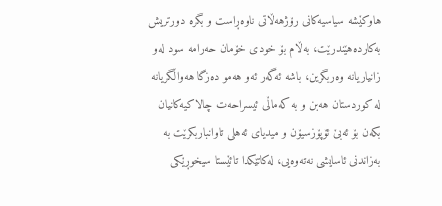هاوكێشه‌ سیاسیه‌كانی‌ رۆژهه‌ڵاتی‌ ناوه‌ڕاست و بگره‌ دورتریش به‌كارده‌هێندرێت، به‌ڵام بۆ خودی‌ خۆمان حه‌رامه‌ سود له‌و زانیاریانه‌ وه‌ربگرین، باشه‌ ئه‌گه‌ر ئه‌و هه‌مو ده‌زگا هه‌واڵگریانه‌ له‌ كوردستان هه‌بن و به‌ كه‌ماڵی‌ ئیسراحه‌ت چالاكیه‌كانیان بكه‌ن بۆ ئه‌بێ‌ ئۆپۆزسیۆن و میدیای‌ ئه‌هلی‌ تاوانباربكرێت به‌ به‌زاندنی‌ ئاسایشی‌ نه‌ته‌وه‌یی‌، له‌كاتێكدا تائێستا سیخوڕێكی‌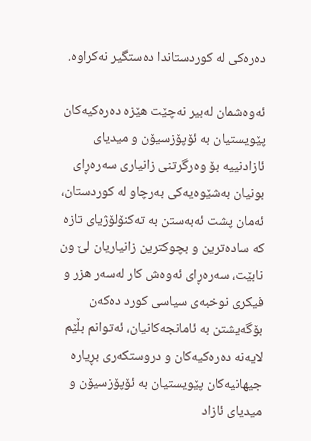ده‌ره‌كی‌ له‌ كوردستاندا ده‌ستگیر نه‌كراوه‌.

ئه‌وه‌شمان له‌بیر نه‌چێت هێزه‌ ده‌ره‌كیه‌كان پێویستیان به‌ ئۆپۆزسیۆن و میدیای‌ ئازادنییه‌ بۆ وه‌رگرتنی‌ زانیاری‌ سه‌ره‌ڕای‌ بونیان به‌شێوه‌یه‌كی‌ به‌رچاو له‌ كوردستان، ئه‌مان پشت ئه‌به‌ستن به‌ ته‌كنۆلۆژیای‌ تازه‌ كه‌ ساده‌ترین و بچوكترین زانیاریان لێ ون نابێت، سه‌ره‌ڕای‌ ئه‌وه‌ش كار له‌سه‌ر هزر و فیكری‌ نوخبه‌ی‌ سیاسی كورد ده‌كه‌ن بۆگه‌یشتن به‌ ئامانجه‌كانیان، ئه‌توانم بڵێم لایه‌نه‌ ده‌ره‌كیه‌كان و دروستكه‌ری‌ بڕیاره‌ جیهانیه‌كان پێویستیان به‌ ئۆپۆزسیۆن و میدیای‌ ئازاد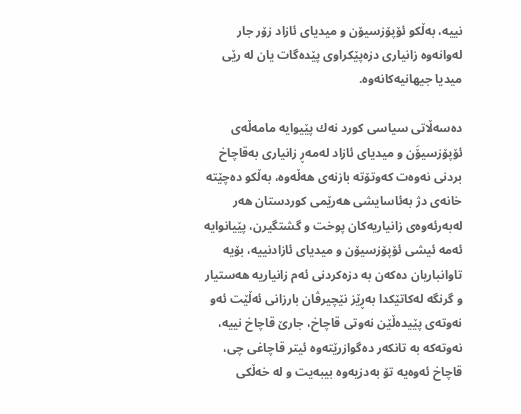نییه‌، به‌ڵكو ئۆپۆزسیۆن و میدیای‌ ئازاد زۆر جار له‌وانه‌وه‌ زانیاری‌ دزه‌پێكراوی‌ پێده‌گات یان له‌ رێی‌ میدیا جیهانیه‌كانه‌وه‌.

ده‌سه‌ڵاتی‌ سیاسی‌ كورد نه‌ك پێیوایه‌ مامه‌ڵه‌ی‌ ئۆپۆزسیۆَن و میدیای‌ ئازاد له‌مه‌ڕ زانیاری‌ به‌قاچاخ بردنی‌ نه‌وه‌ت كه‌وتۆته‌ بازنه‌ی‌ هه‌ڵه‌وه‌، به‌ڵكو ده‌چێته‌ خانه‌ی‌ دژ به‌ئاسایشی‌ هه‌رێمی‌ كوردستان هه‌ر له‌به‌رئه‌وه‌ی‌ زانیاریه‌كان پوخت و گشتگیرن، پێیانوایه‌ ئه‌مه‌ ئیشی‌ ئۆپۆزسیۆن و میدیای‌ ئازادنییه‌، بۆیه‌ تاوانباریان ده‌كه‌ن به‌ دزه‌كردنی‌ ئه‌م زانیاریه‌ هه‌ستیار و گرنگه‌ له‌كاتێكدا به‌ڕێز نێچیرڤان بارزانی‌ ئه‌ڵێت ئه‌و نه‌وته‌ی‌ پێیده‌ڵێن نه‌وتی‌ قاچاخ، جارێ قاچاخ نییه‌، نه‌وته‌كه‌ به‌ تانكه‌ر ده‌گوازرێته‌وه‌ ئیتر قاچاغی‌ چی‌، قاچاخ ئه‌وه‌یه‌ تۆ به‌دزیه‌وه‌ بیبه‌یت و له‌ خه‌ڵكی‌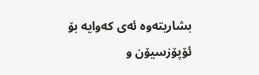بشاریته‌وه‌ ئه‌ی‌ كه‌وایه‌ بۆ ئۆپۆزسیۆن و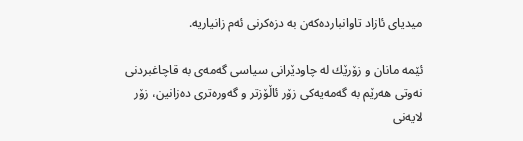میدیای‌ ئازاد تاوانبارده‌كه‌ن به‌ دزه‌كرنی‌ ئه‌م زانیاریه‌.

ئێمه‌ مانان و زۆرێك له‌ چاودێرانی‌ سیاسی‌ گه‌مه‌ی‌ به‌ قاچاغبردنی‌ نه‌وتی‌ هه‌رێم به‌ گه‌مه‌یه‌كی‌ زۆر ئاڵۆزتر و گه‌وره‌تری‌ ده‌زانین، زۆر لایه‌نی‌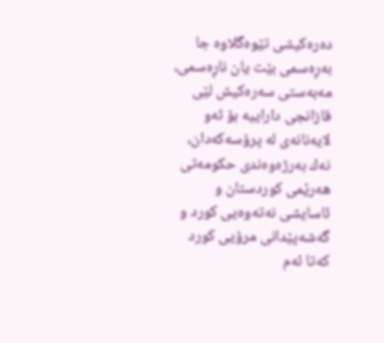ده‌ره‌كیشی‌ تێوه‌گلاوه‌ جا به‌ڕه‌سمی‌ بێت یان ناڕه‌سمی‌، مه‌به‌ستی‌ سه‌ره‌كیش لێی‌ قازانجی‌ داراییه‌ بۆ ئه‌و لایه‌نانه‌ی‌ له‌ پرۆسه‌كه‌دان، نه‌ك به‌رژه‌وه‌ندی‌ حكومه‌تی‌ هه‌رێمی‌ كوردستان و ئاسایشی‌ نه‌ته‌وه‌یی‌ كورد و گه‌شه‌پێدانی‌ مرۆیی‌ كورد كه‌تا ئه‌م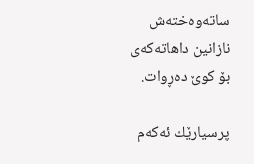ساته‌وه‌خته‌ش نازانین داهاته‌كه‌ی‌ بۆ كوێ‌ ده‌ڕوات.

پرسیارێك ئه‌كه‌م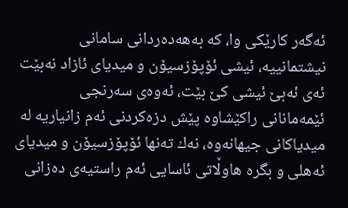ئه‌گه‌ر كارێكی‌ وا، كه‌ به‌هه‌ده‌ردانی‌ سامانی‌ نیشتمانییه‌، ئیشی‌ ئۆپۆزسیۆن و میدیای‌ ئازاد نه‌بێت ئه‌ی‌ ئه‌بێ‌ ئیشی‌ كێ بێت، ئه‌وه‌ی‌ سه‌رنجی‌ ئێمه‌مانانی‌ راكێشاوه‌ پێش دزه‌كردنی‌ ئه‌م زانیاریه‌ له‌ میدیاكانی‌ جیهانه‌وه‌، نه‌ك ته‌نها ئۆپۆزسیۆن و میدیای‌ ئه‌هلی‌ و بگره‌ هاوڵاتی‌ ئاسایی‌ ئه‌م راستیه‌ی‌ ده‌زانی‌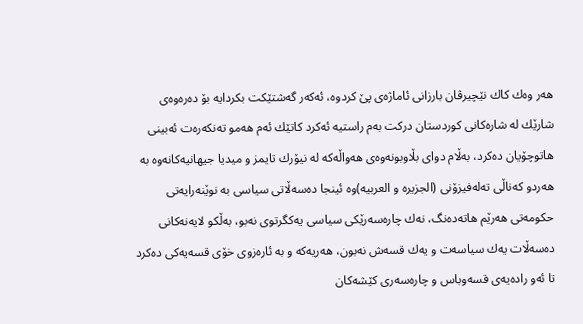هه‌ر وه‌ك كاك نێچیرڤان بارزانی‌ ئاماژه‌ی‌ پێ كردوه‌، ئه‌كه‌ر گه‌شتێكت بكردایه‌ بۆ ده‌ره‌وه‌ی‌ شارێك له‌ شاره‌كانی‌ كوردستان دركت به‌م راستیه‌ ئه‌كرد كاتێك ئه‌م هه‌مو ته‌نكه‌ره‌ت ئه‌بینی هاتوچۆیان ده‌كرد، به‌ڵام دوای‌ بڵاوبونه‌وه‌ی‌ هه‌واڵه‌كه‌ له‌ نیۆرك تایمز و میدیا جیهانیه‌كانه‌وه‌ به‌ هه‌ردو كه‌ناڵی‌ ته‌له‌فیزۆنی‌ (الجزیره‌ و العربیه‌)وه‌ ئینجا ده‌سه‌ڵاتی‌ سیاسی‌ به‌ نوێنه‌رایه‌تی‌ حكومه‌تی‌ هه‌رێم هاته‌ده‌نگ، نه‌ك چاره‌سه‌رێكی‌ سیاسی‌ یه‌كگرتوی نه‌بو، به‌ڵكو لایه‌نه‌كانی‌ ده‌سه‌ڵات یه‌ك سیاسه‌ت و یه‌ك قسه‌ش نه‌بون، هه‌ریه‌كه‌ و به‌ ئاره‌زوی‌ خۆی‌ قسه‌یه‌كی‌ ده‌كرد تا ئه‌و راده‌یه‌ی‌ قسه‌وباس و چاره‌سه‌ری‌ كێشه‌كان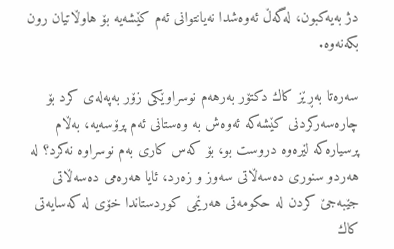دژ به‌یه‌كبون، له‌گه‌ڵ ئه‌وه‌شدا نه‌یانتوانی‌ ئه‌م كێشه‌یه‌ بۆ هاوڵاتیان رون بكه‌نه‌وه‌.

سه‌ره‌تا به‌ڕێز كاك دكتۆر به‌رهه‌م نوسراوێكی‌ زۆر به‌په‌له‌ی‌ كرد بۆ چاره‌سه‌ركردنی‌ كێشه‌كه‌ ئه‌وه‌ش به‌ وه‌ستانی‌ ئه‌م پرۆسه‌یه‌، به‌ڵام پرسیاره‌كه‌ لێره‌وه‌ دروست بو، بۆ كه‌س كاری‌ به‌م نوسراوه‌ نه‌كرد؟ له‌ هه‌ردو سنوری‌ ده‌سه‌ڵاتی‌ سه‌وز و زه‌رد، ئایا هه‌ره‌می‌ ده‌سه‌ڵاتی‌ جێبه‌جێ كردن له‌ حكومه‌تی‌ هه‌رێمی‌ كوردستاندا خۆی‌ له‌ كه‌سایه‌تی‌ كاك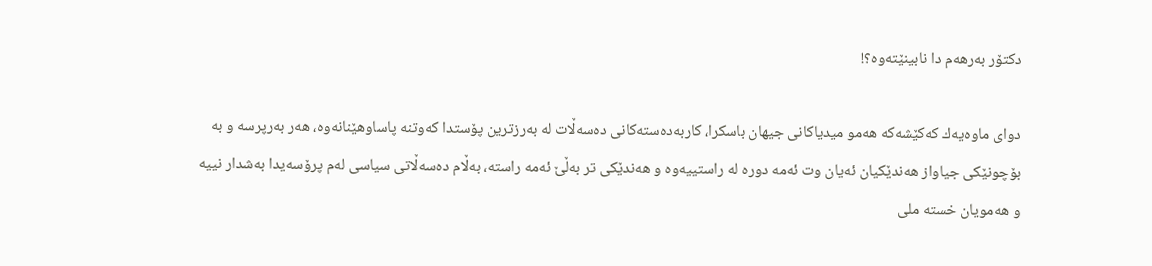دكتۆر به‌رهه‌م دا نابینێته‌وه‌؟!

دوای‌ ماوه‌یه‌ك كه‌كێشه‌كه‌ هه‌مو میدیاكانی‌ جیهان باسكرا، كاربه‌ده‌سته‌كانی‌ ده‌سه‌ڵات له‌ به‌رزترین پۆستدا كه‌وتنه‌ پاساوهێنانه‌وه‌، هه‌ر به‌رپرسه‌ و به‌ بۆچونێكی‌ جیاواز هه‌ندێكیان ئه‌یان وت ئه‌مه‌ دوره‌ له‌ راستییه‌وه‌ و هه‌ندێكی‌ تر به‌ڵێ‌ ئه‌مه‌ راسته‌، به‌ڵام ده‌سه‌ڵاتی‌ سیاسی‌ له‌م پرۆسه‌یدا به‌شدار نییه‌ و هه‌مویان خسته‌ ملی‌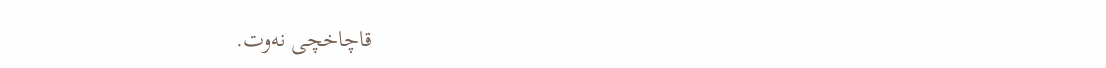قاچاخچی‌ نه‌وت.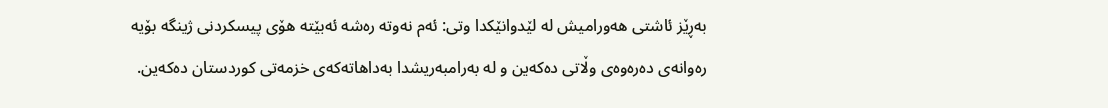به‌ڕێز ئاشتی‌ هه‌ورامیش له‌ لێدوانێكدا وتی‌: ئه‌م نه‌وته‌ ره‌شه‌ ئه‌بێته‌ هۆی‌ پیسكردنی‌ ژینگه‌ بۆیه‌ ره‌وانه‌ی‌ ده‌ره‌وه‌ی‌ وڵاتی‌ ده‌كه‌ین و له‌ به‌رامبه‌ریشدا به‌داهاته‌كه‌ی‌ خزمه‌تی‌ كوردستان ده‌كه‌ین.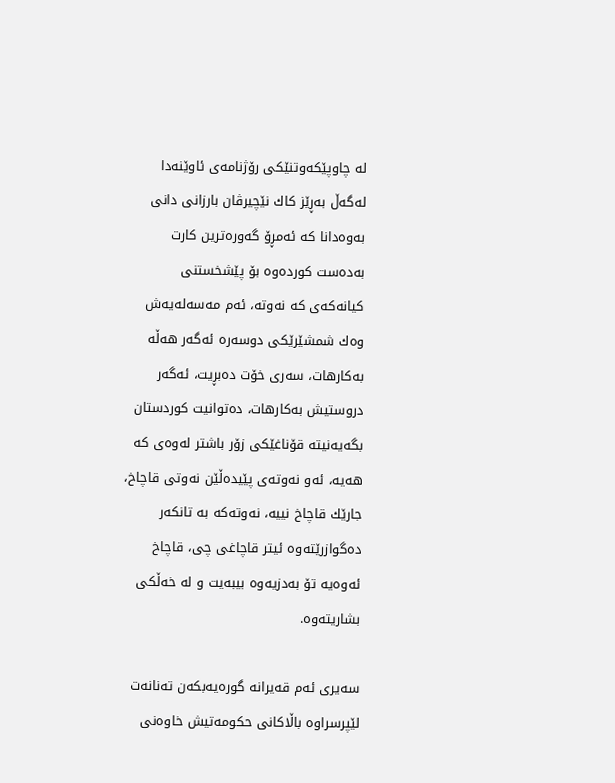له‌ چاوپێكه‌وتنێكی‌ رۆژنامه‌ی‌ ئاوێنه‌دا له‌گه‌ڵ به‌ڕێز كاك نێچیرڤان بارزانی‌ دانی‌ به‌وه‌دانا كه‌ ئه‌مڕۆ گه‌وره‌ترین كارت به‌ده‌ست كورده‌وه‌ بۆ پێشخستنی‌ كیانه‌كه‌ی‌ كه‌ نه‌وته‌، ئه‌م مه‌سه‌له‌یه‌ش وه‌ك شمشێرێكی‌ دوسه‌ره‌ ئه‌گه‌ر هه‌ڵه‌ به‌كارهات، سه‌ری‌ خۆت ده‌بڕیت، ئه‌گه‌ر دروستیش به‌كارهات، ده‌توانیت كوردستان بگه‌یه‌نیته‌ قۆناغێكی‌ زۆر باشتر له‌وه‌ی‌ كه‌ هه‌یه‌، ئه‌و نه‌وته‌ی‌ پێیده‌ڵێن نه‌وتی‌ قاچاخ، جارێك قاچاخ نییه‌، نه‌وته‌كه‌ به‌ تانكه‌ر ده‌گوازرێته‌وه‌ ئیتر قاچاغی‌ چی‌، قاچاخ ئه‌وه‌یه‌ تۆ به‌دزیه‌وه‌ بیبه‌یت و له‌ خه‌ڵكی‌ بشاریته‌وه‌.

سه‌یری‌ ئه‌م قه‌یرانه‌ گوره‌یه‌بكه‌ن ته‌نانه‌ت لێپرسراوه‌ باڵاكانی‌ حكومه‌تیش خاوه‌نی‌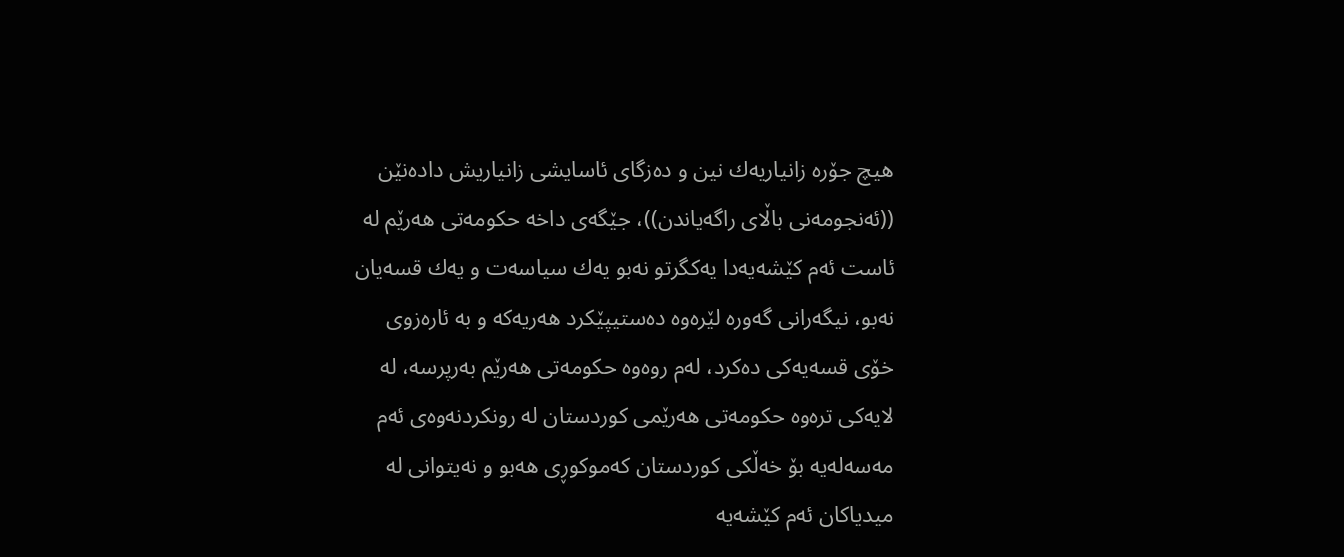هیچ جۆره‌ زانیاریه‌ك نین و ده‌زگای‌ ئاسایشی‌ زانیاریش داده‌نێن ((ئه‌نجومه‌نی‌ باڵای‌ راگه‌یاندن))، جێگه‌ی‌ داخه‌ حكومه‌تی‌ هه‌رێم له‌ ئاست ئه‌م كێشه‌یه‌دا یه‌كگرتو نه‌بو یه‌ك سیاسه‌ت و یه‌ك قسه‌یان نه‌بو، نیگه‌رانی‌ گه‌وره‌ لێره‌وه‌ ده‌ستیپێكرد هه‌ریه‌كه‌ و به‌ ئاره‌زوی‌ خۆی‌ قسه‌یه‌كی‌ ده‌كرد، له‌م روه‌وه‌ حكومه‌تی‌ هه‌رێم به‌رپرسه‌، له‌ لایه‌كی‌ تره‌وه‌ حكومه‌تی‌ هه‌رێمی‌ كوردستان له‌ رونكردنه‌وه‌ی‌ ئه‌م مه‌سه‌له‌یه‌ بۆ خه‌ڵكی‌ كوردستان كه‌موكوڕی‌ هه‌بو و نه‌یتوانی‌ له‌ میدیاكان ئه‌م كێشه‌یه‌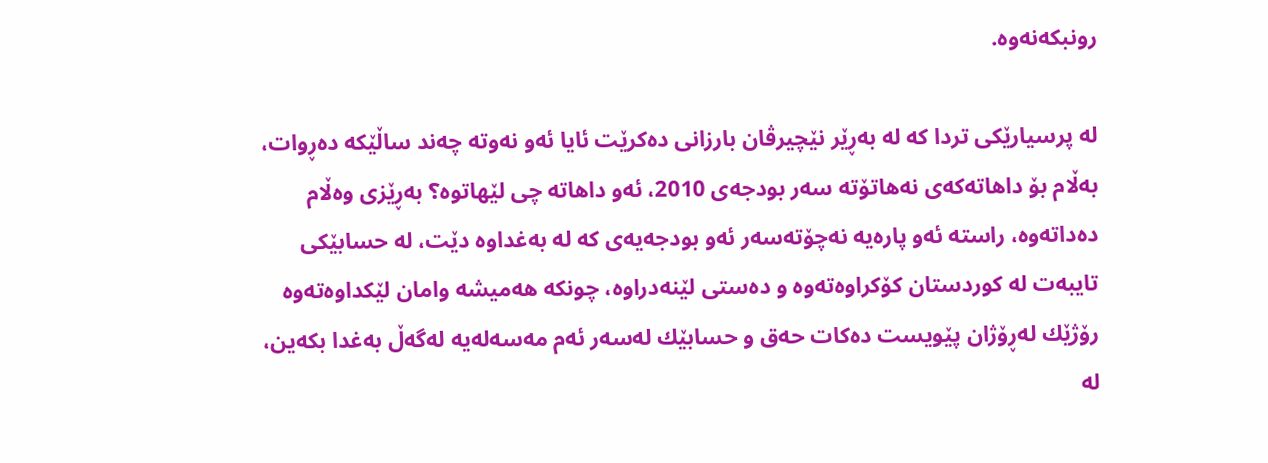رونبكه‌نه‌وه‌.

له‌ پرسیارێكی‌ تردا كه‌ له‌ به‌ڕێر نێچیرڤان بارزانی‌ ده‌كرێت ئایا ئه‌و نه‌وته‌ چه‌ند ساڵێكه‌ ده‌ڕوات، به‌ڵام بۆ داهاته‌كه‌ی‌ نه‌هاتۆته‌ سه‌ر بودجه‌ی‌ 2010، ئه‌و داهاته‌ چی لێهاتوه‌؟ به‌ڕێزی‌ وه‌ڵام ده‌داته‌وه‌، راسته‌ ئه‌و پاره‌یه‌ نه‌چۆته‌سه‌ر ئه‌و بودجه‌یه‌ی‌ كه‌ له‌ به‌غداوه‌ دێت، له‌ حسابێكی‌ تایبه‌ت له‌ كوردستان كۆكراوه‌ته‌وه‌ و ده‌ستی‌ لێنه‌دراوه‌، چونكه‌ هه‌میشه‌ وامان لێكداوه‌ته‌وه‌ رۆژێك له‌ڕۆژان پێویست ده‌كات حه‌ق و حسابێك له‌سه‌ر ئه‌م مه‌سه‌له‌یه‌ له‌گه‌ڵ به‌غدا بكه‌ین، له‌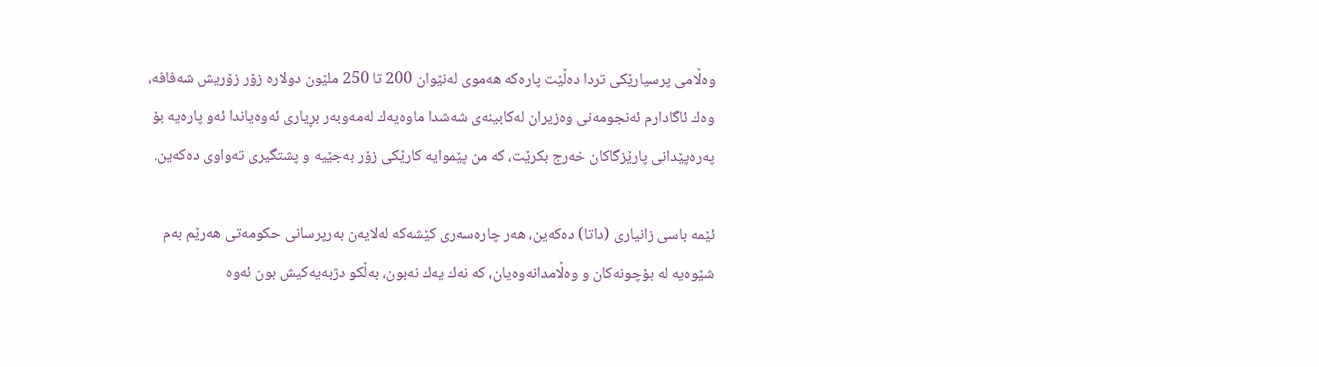وه‌ڵامی‌ پرسیارێكی‌ تردا ده‌ڵێت پاره‌كه‌ هه‌موی‌ له‌نێوان 200 تا 250 ملێون دولاره‌ زۆر زۆریش شه‌فافه‌، وه‌ك ئاگادارم ئه‌نجومه‌نی‌ وه‌زیران له‌كابینه‌ی‌ شه‌شدا ماوه‌یه‌ك له‌مه‌وبه‌ر بڕیاری‌ ئه‌وه‌یاندا ئه‌و پاره‌یه‌ بۆ په‌ره‌پێدانی‌ پارێزگاكان خه‌رج بكرێت، كه‌ من پێموایه‌ كارێكی‌ زۆر به‌جێیه‌ و پشتگیری‌ ته‌واوی‌ ده‌كه‌ین.

ئێمه‌ باسی‌ زانیاری‌ (داتا) ده‌كه‌ین، هه‌ر چاره‌سه‌ری‌ كێشه‌كه‌ له‌لایه‌ن به‌رپرسانی‌ حكومه‌تی‌ هه‌رێم به‌م شێوه‌یه‌ له‌ بۆچونه‌كان و وه‌ڵامدانه‌وه‌یان، كه‌ نه‌ك یه‌ك نه‌بون، به‌ڵكو دژبه‌یه‌كیش بون ئه‌وه‌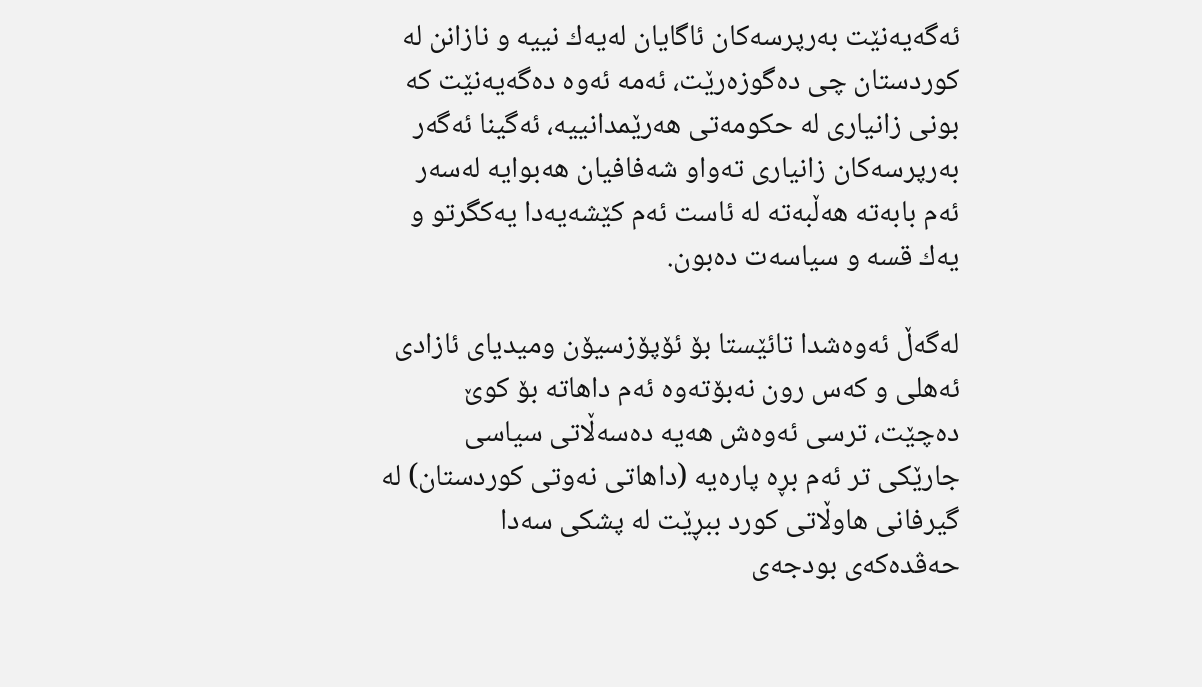ئه‌گه‌یه‌نێت به‌رپرسه‌كان ئاگایان له‌یه‌ك نییه‌ و نازانن له‌ كوردستان چی ده‌گوزه‌رێت، ئه‌مه‌ ئه‌وه‌ ده‌گه‌یه‌نێت كه‌ بونی‌ زانیاری‌ له‌ حكومه‌تی‌ هه‌رێمدانییه‌، ئه‌گینا ئه‌گه‌ر به‌رپرسه‌كان زانیاری‌ ته‌واو شه‌فافیان هه‌بوایه‌ له‌سه‌ر ئه‌م بابه‌ته‌ هه‌ڵبه‌ته‌ له‌ ئاست ئه‌م كێشه‌یه‌دا یه‌كگرتو و یه‌ك قسه‌ و سیاسه‌ت ده‌بون.

له‌گه‌ڵ ئه‌وه‌شدا تائێستا بۆ ئۆپۆزسیۆن ومیدیای‌ ئازادی‌ ئه‌هلی‌ و كه‌س رون نه‌بۆته‌وه‌ ئه‌م داهاته‌ بۆ كوێ‌ ده‌چێت، ترسی‌ ئه‌وه‌ش هه‌یه‌ ده‌سه‌ڵاتی‌ سیاسی‌ جارێكی‌ تر ئه‌م بڕه‌ پاره‌یه‌ (داهاتی‌ نه‌وتی‌ كوردستان) له‌ گیرفانی‌ هاوڵاتی‌ كورد ببڕێت له‌ پشكی‌ سه‌دا حه‌ڤده‌كه‌ی‌ بودجه‌ی‌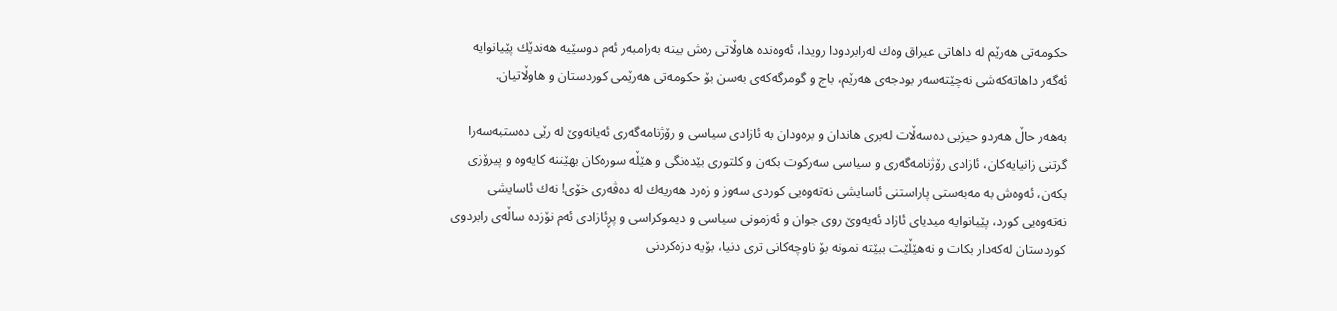حكومه‌تی‌ هه‌رێم له‌ داهاتی‌ عیراق وه‌ك له‌رابردودا رویدا، ئه‌وه‌نده‌ هاوڵاتی‌ ره‌ش بینه‌ به‌رامبه‌ر ئه‌م دوسێیه‌ هه‌ندێك پێیانوایه‌ ئه‌گه‌ر داهاته‌كه‌شی‌ نه‌چێته‌سه‌ر بودجه‌ی‌ هه‌رێم، باج و گومرگه‌كه‌ی‌ به‌سن بۆ حكومه‌تی‌ هه‌رێمی‌ كوردستان و هاوڵاتیان.

به‌هه‌ر حاڵ هه‌ردو حیزبی‌ ده‌سه‌ڵات له‌بری‌ هاندان و بره‌ودان به‌ ئازادی‌ سیاسی‌ و رۆژنامه‌گه‌ری‌ ئه‌یانه‌وێ‌ له‌ رێی‌ ده‌ستبه‌سه‌را گرتنی‌ زانیایه‌كان، ئازادی‌ رۆژنامه‌گه‌ری‌ و سیاسی سه‌ركوت بكه‌ن و كلتوری‌ بێده‌نگی‌ و هێڵه‌ سوره‌كان بهێننه‌ كایه‌وه‌ و پیرۆزی‌ بكه‌ن، ئه‌وه‌ش به‌ مه‌به‌ستی‌ پاراستنی‌ ئاسایشی‌ نه‌ته‌وه‌یی‌ كوردی‌ سه‌وز و زه‌رد هه‌ریه‌ك له‌ ده‌ڤه‌ری‌ خۆی‌! نه‌ك ئاسایشی‌ نه‌ته‌وه‌یی‌ كورد، پێیانوایه‌ میدیای‌ ئازاد ئه‌یه‌وێ‌ روی‌ جوان و ئه‌زمونی‌ سیاسی‌ و دیموكراسی‌ و پڕئازادی‌ ئه‌م نۆزده‌ ساڵه‌ی‌ رابردوی‌ كوردستان له‌كه‌دار بكات و نه‌هێڵێت ببێته‌ نمونه‌ بۆ ناوچه‌كانی‌ تری‌ دنیا، بۆیه‌ دزه‌كردنی‌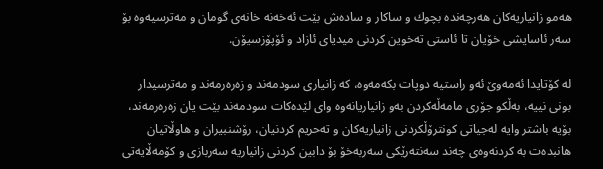هه‌مو زانیاریه‌كان هه‌رچه‌نده‌ بچوك و ساكار و ساده‌ش بێت ئه‌خه‌نه‌ خانه‌ی‌ گومان و مه‌ترسیه‌وه‌ بۆ سه‌ر ئاسایشی‌ خۆیان تا ئاستی‌ ته‌خوین كردنی‌ میدیای‌ ئازاد و ئۆپۆزسیۆن.

له‌ كۆتایدا ئه‌مه‌وێ‌ ئه‌و راستیه‌ دوپات بكه‌مه‌وه‌، كه‌ زانیاری‌ سودمه‌ند و زه‌ره‌رمه‌ند و مه‌ترسیدار بونی‌ نییه‌، به‌ڵكو جۆری‌ مامه‌ڵه‌كردن به‌و زانیاریانه‌وه‌ وای‌ لێده‌كات سودمه‌ند بێت یان زه‌ره‌رمه‌ند، بۆیه‌ باشتر وایه‌ له‌جیاتی‌ كونترۆڵكردنی‌ زانیاریه‌كان و ته‌حریم كردنیان، رۆشنبیران و هاوڵاتیان هانبده‌ت به‌ كردنه‌وه‌ی‌ چه‌ند سه‌نته‌رێكی‌ سه‌ربه‌خۆ بۆ دابین كردنی‌ زانیاریه‌ سه‌ربازی‌ و كۆمه‌ڵایه‌تی‌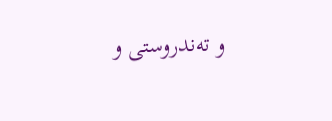و ته‌ندروستی‌ و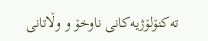ته‌كنۆلۆژیه‌كانی‌ ناوخۆ و وڵاتانی‌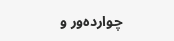چوارده‌ور و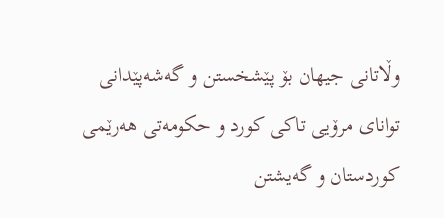وڵاتانی‌ جیهان بۆ پێشخستن و گه‌شه‌پێدانی‌ توانای‌ مرۆیی‌ تاكی‌ كورد و حكومه‌تی‌ هه‌رێمی‌ كوردستان و گه‌یشتن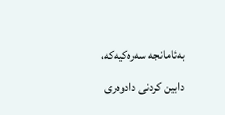به‌ئامانجه‌ سه‌ره‌كیه‌كه‌، دابین كردنی‌ دادوه‌ری‌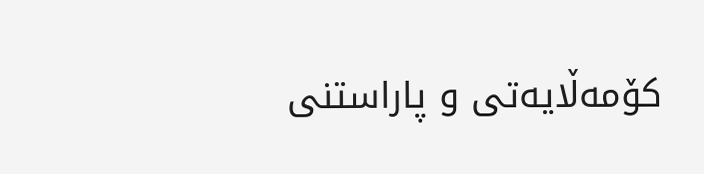كۆمه‌ڵایه‌تی‌ و پاراستنی‌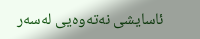ئاسایشی‌ نه‌ته‌وه‌یی له‌سه‌ر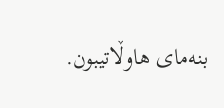بنه‌مای‌ هاوڵاتیبون.